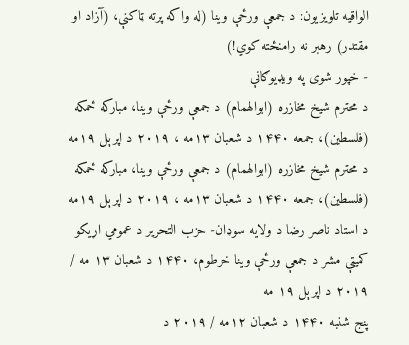الواقیه تلویزیون: د جمعې ورځې وینا (له واکه پرته ټاکنې، (آزاد او مقتدر) رهبر نه رامنځته کوي!)
- خپور شوی په ویډیوګانې
د محترم شیخ مخازره (ابوالهمام) د جمعې ورځې وینا، مبارکه ځمکه (فلسطین)، جمعه ۱۴۴۰ د شعبان ۱۳مه ، ۲۰۱۹ د اپرېل ۱۹مه
د محترم شیخ مخازره (ابوالهمام) د جمعې ورځې وینا، مبارکه ځمکه (فلسطین)، جمعه ۱۴۴۰ د شعبان ۱۳مه ، ۲۰۱۹ د اپرېل ۱۹مه
د استاد ناصر رضا د ولایه سوډان- حزب التحریر د عمومي اړیکو کمیټې مشر د جمعې ورځې وینا خرطوم، ۱۴۴۰ د شعبان ۱۳ مه / ۲۰۱۹ د اپرېل ۱۹ مه
پنج شنبه ۱۴۴۰ د شعبان ۱۲مه / ۲۰۱۹ د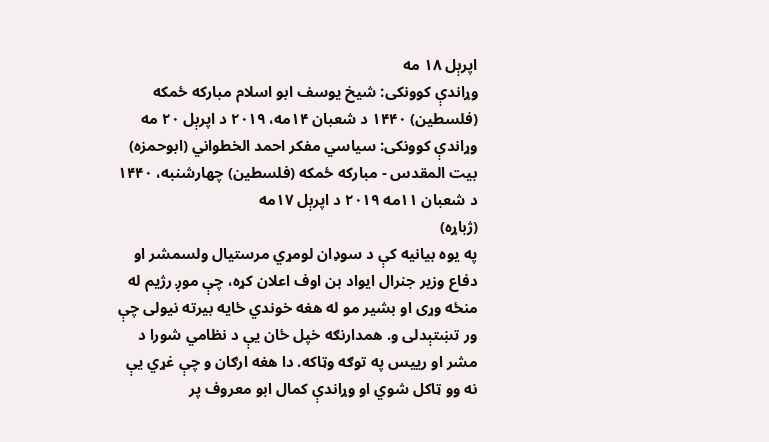اپرېل ۱۸ مه
وړاندې کوونکی: شیخ یوسف ابو اسلام مبارکه ځمکه (فلسطین) ۱۴۴۰ د شعبان ۱۴مه، ۲۰۱۹ د اپرېل ۲۰ مه
وړاندې کوونکی: سیاسي مفکر احمد الخطواني (ابوحمزه) بیت المقدس - مبارکه ځمکه (فلسطین) چهارشنبه، ۱۴۴۰ د شعبان ۱۱مه ۲۰۱۹ د اپرېل ۱۷مه
(ژباړه)
په یوه بیانیه کې د سوډان لومړي مرستیال ولسمشر او دفاع وزیر جنرال ایواد بن اوف اعلان کړه، چې موږ رژیم له منځه وړی او بشیر مو له هغه خوندي ځایه بیرته نیولی چې ور تښتېدلی و. همدارنګه خپل ځان یې د نظامي شورا د مشر او رییس په توګه وټاکه. دا هغه ارګان و چې غړي یې نه وو ټاکل شوي او وړاندې کمال ابو معروف پر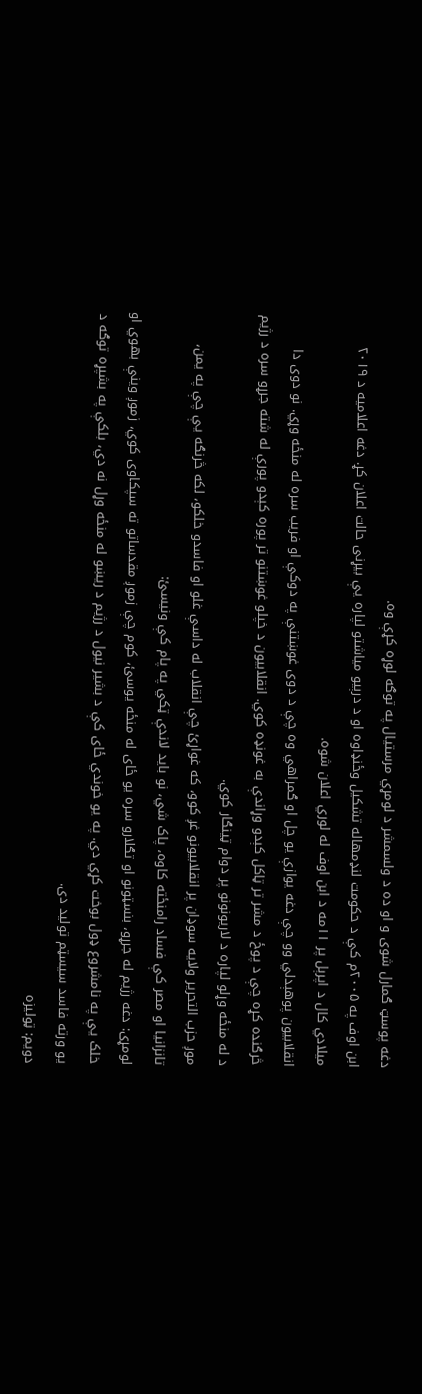دغه پوسټ ګمارل شوی و او ده د ولسمشر د لومړي مرستیال په توګه لوړه کړې وه.
ابن اوف په ۲۰۰۵م کې د حکومت لنډمهاله تشکیل وځنډاوه او د درېیو میاشتو لپاره یې بیړنی حالت اعلان کړ. دغه اعلامیه د ۲۰۱۹ میلادي کال د اپرېل پر ۱۱مه د ابن اوف له لوري اعلان شوه.
انقلابیون پوهېدلي وو چې دغه یوازې یو چل او ګمراهي وه چې د دوی غوښتنې په دوکې او فریب سره له منځه وړي. نو دوی دا څرګنده کړه چې د پوځ د مشر تر ټاکل کېدو وړاندې به غونډه کوي. انقلابیون د خپلو غوښتنو تر پوره کېدو پورې له شته جرړو سره د رژیم د له منځه وړلو لپاره د لاریونونو پر دوام ټینګار کوي.
موږ حزب التحریر ولایه سوډان پر انقلابیونو غږ کوو، که غواړئ چې انقلاب له داسې غلو او فاسدو خلکو، لکه څرنګه یې چې په یمن، تانزانیا او مصر کې فساد رامنځته کاوه، پاک شي، نو باید لاندې ټکي په پام کې ونیسئ:
لومړی: دغه رژیم له جرړو، بنسټونو او تګلارو سره یو ځای له منځه یوسئ، کوم چې زموږ مقدساتو ته سپکاوی کوي، زموږ وینې بهوي او خلک یې په نامشروع ډول بوخت کړي دي. په یو خوندي ځای کې د بشیر نیول د رژیم د ریښو له منځه وړل نه دي، بلکې په بشپړه توګه د یو ورته فاسد سیسټم تولید دی.
دویم: ټولیزه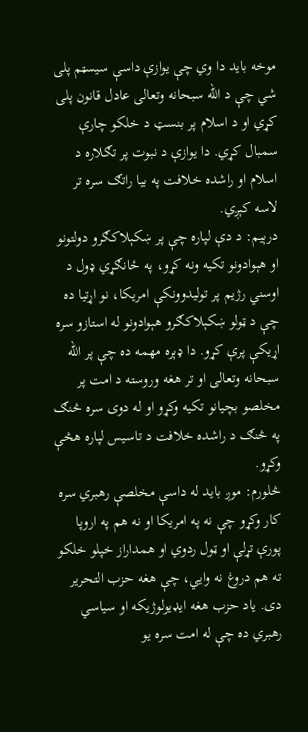موخه باید دا وي چې یوازې داسې سیسټم پلی شي چې د الله سبحانه وتعالی عادل قانون پلی کړي او د اسلام پر بنسټ د خلکو چارې سمبال کړي. دا یوازې د نبوت پر تګلاره د اسلام او راشده خلافت په بیا راتګ سره تر لاسه کېږي.
درېیم: د دې لپاره چې پر ښکېلاکګرو دولتونو او هېوادونو تکیه ونه کړو، په ځانګړي ډول د اوسني رژیم پر تولیدوونکې امریکا، نو اړتیا ده چې د ټولو ښکېلاکګرو هېوادونو له استازو سره اړیکې پرې کړو. دا ډېره مهمه ده چې پر الله سبحانه وتعالی او تر هغه وروسته د امت پر مخلصو بچیانو تکیه وکړو او له دوی سره څنګ په څنګ د راشده خلافت د تاسیس لپاره هڅې وکړو.
څلورم: موږ باید له داسې مخلصې رهبري سره کار وکړو چې نه په امریکا او نه هم په اروپا پورې تړلې او ټول ردوي او همداراز خپلو خلکو ته هم دروغ نه وایي، چې هغه حزب التحریر دی. یاد حزب هغه ایډیولوژیکه او سیاسي رهبري ده چې له امت سره یو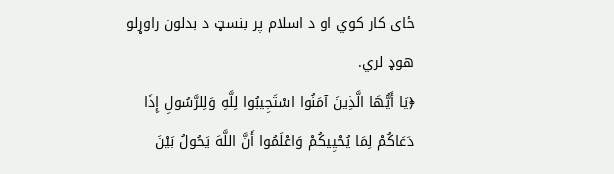ځای کار کوي او د اسلام پر بنسټ د بدلون راوړلو هوډ لري.
﴿يَا أَيُّهَا الَّذِينَ آمَنُوا اسْتَجِيبُوا لِلَّهِ وَلِلرَّسُولِ إِذَا دَعَاكُمْ لِمَا يُحْيِيكُمْ وَاعْلَمُوا أَنَّ اللَّهَ يَحُولُ بَيْنَ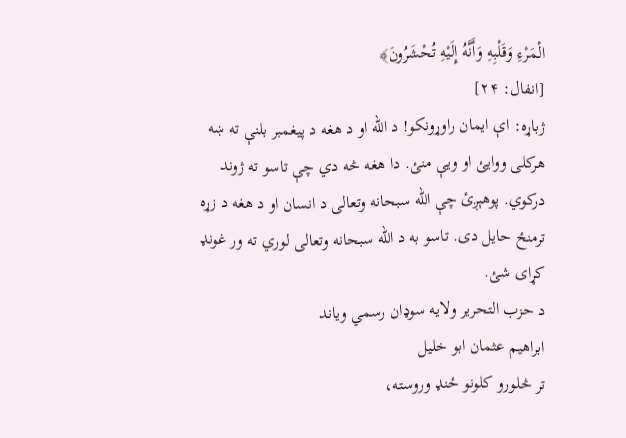الْمَرْءِ وَقَلْبِهِ وَأَنَّهُ إِلَيْهِ تُحْشَرُونَ﴾
[انفال: ۲۴]
ژباړه: اې ایمان راوړونکو! د الله او د هغه د پیغمبر بلنې ته ښه هرکلی ووایئ او ویې منئ. دا هغه څه دي چې تاسو ته ژوند درکوي. پوهېږئ چې الله سبحانه وتعالی د انسان او د هغه د زړه ترمنځ حایل دی. تاسو به د الله سبحانه وتعالی لوري ته ور غونډ کړای شئ.
د حزب التحریر ولایه سوډان رسمي ویاند
ابراهیم عثمان ابو خلیل
تر څلورو کلونو ځنډ وروسته،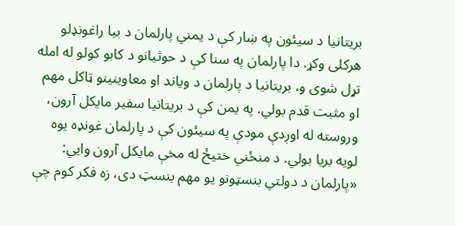بریتانیا د سیئون په ښار کې د یمني پارلمان د بیا راغونډلو هرکلی وکړ. دا پارلمان په سنا کې د حوثیانو د کابو کولو له امله تړل شوی و، بریتانیا د پارلمان د ویاند او معاوینینو ټاکل مهم او مثبت قدم بولي. په یمن کې د بریتانیا سفیر مایکل آرون، وروسته له اوږدې مودې په سیئون کې د پارلمان غونډه یوه لویه بریا بولي. د منځني ختیځ له مخې مایکل آرون وایي: «پارلمان د دولتي بنسټونو یو مهم بنسټ دی، زه فکر کوم چې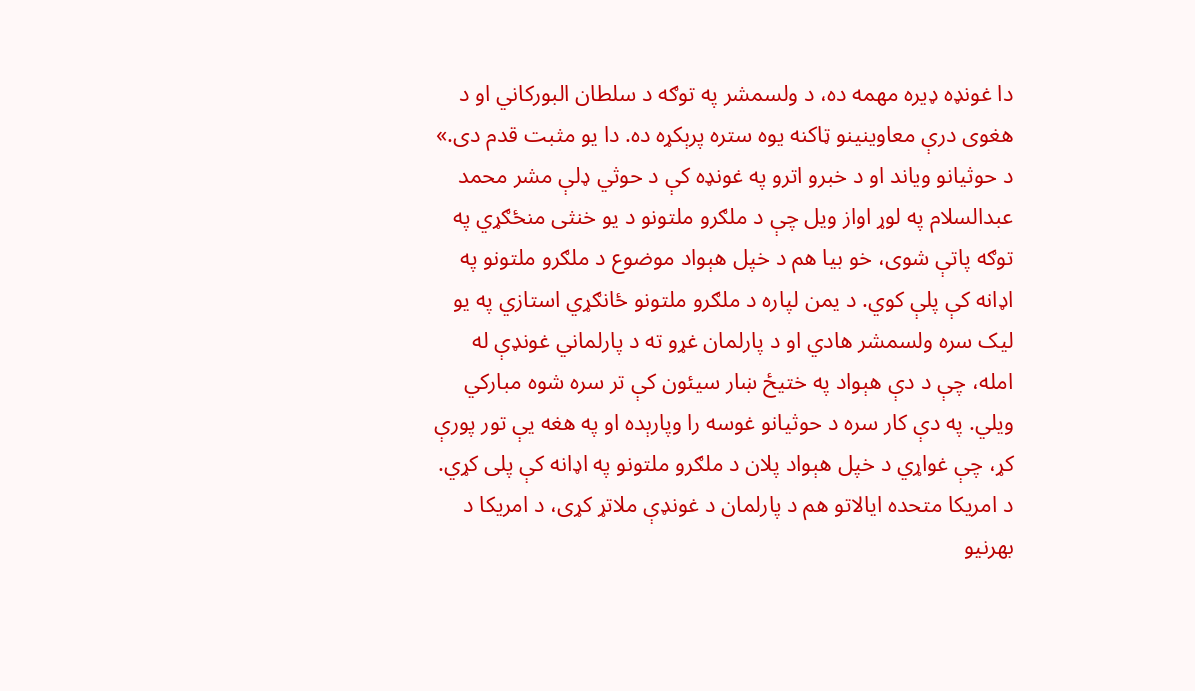دا غونډه ډیره مهمه ده، د ولسمشر په توګه د سلطان البورکاني او د هغوی درې معاوینینو ټاکنه یوه ستره پرېکړه ده. دا یو مثبت قدم دی.» د حوثیانو ویاند او د خبرو اترو په غونډه کې د حوثي ډلې مشر محمد عبدالسلام په لوړ اواز ویل چې د ملګرو ملتونو د یو خنثی منځګړي په توګه پاتې شوی، خو بیا هم د خپل هېواد موضوع د ملګرو ملتونو په اډانه کې پلې کوي. د یمن لپاره د ملګرو ملتونو ځانګړي استازي په یو لیک سره ولسمشر هادي او د پارلمان غړو ته د پارلماني غونډې له امله، چې د دې هېواد په ختیځ ښار سیئون کې تر سره شوه مبارکي ویلي. په دې کار سره د حوثیانو غوسه را وپارېده او په هغه یې تور پورې کړ، چې غواړي د خپل هېواد پلان د ملګرو ملتونو په اډانه کې پلی کړي. د امریکا متحده ایالاتو هم د پارلمان د غونډې ملاتړ کړی، د امریکا د بهرنیو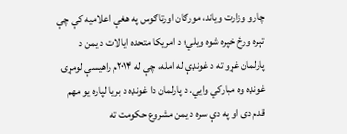چارو وزارت ویاند، مورګان اورتاګوس په هغې اعلامیه کې چې تېره ورځ خپره شوه ویلي؛ د امریکا متحده ایالات د یمن د پارلمان غړو ته د غونډې له امله، چې له ۲۰۱۴م راهیسې لومړۍ غونډه وه مبارکي وایي. د پارلمان دا غونډه د بریا لپاره یو مهم قدم دی او په دې سره د یمن مشروع حکومت ته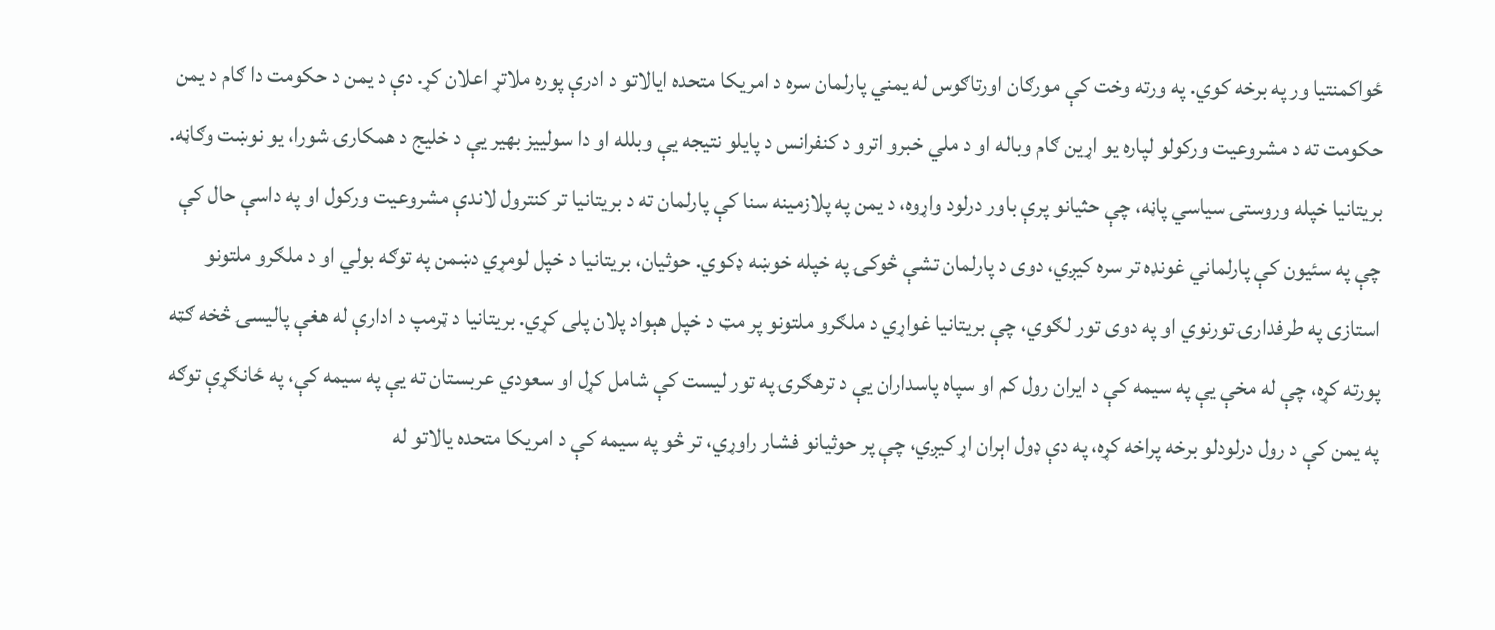ځواکمنتیا ور په برخه کوي. په ورته وخت کې مورګان اورتاګوس له یمني پارلمان سره د امریکا متحده ایالاتو د ادرې پوره ملاتړ اعلان کړ. دې د یمن د حکومت دا ګام د یمن حکومت ته د مشروعیت ورکولو لپاره یو اړین ګام وباله او د ملي خبرو اترو د کنفرانس د پایلو نتیجه یې وبلله او دا سولییز بهیر یې د خلیج د همکارۍ شورا، یو نوښت وګاڼه.
بریتانیا خپله وروستۍ سیاسي پاڼه، چې حثیانو پرې باور درلود واړوه، د یمن په پلازمینه سنا کې پارلمان ته د بریتانیا تر کنترول لاندې مشروعیت ورکول او په داسې حال کې چې په سئیون کې پارلماني غونډه تر سره کیږي، دوی د پارلمان تشې څوکۍ په خپله خوښه ډکوي. حوثیان، بریتانیا د خپل لومړي دښمن په توګه بولي او د ملګرو ملتونو استازی په طرفدارۍ تورنوي او په دوی تور لګوي، چې بریتانیا غواړي د ملګرو ملتونو پر مټ د خپل هېواد پلان پلی کړي. بریتانیا د ټرمپ د ادارې له هغې پالیسۍ څخه ګټه پورته کړه، چې له مخې یې په سیمه کې د ایران رول کم او سپاه پاسداران یې د ترهګرۍ په تور لیست کې شامل کړل او سعودي عربستان ته یې په سیمه کې، په ځانګړې توګه په یمن کې د رول درلودلو برخه پراخه کړه، په دې ډول اېران اړ کیږي، چې پر حوثیانو فشار راوړي، تر څو په سیمه کې د امریکا متحده یالاتو له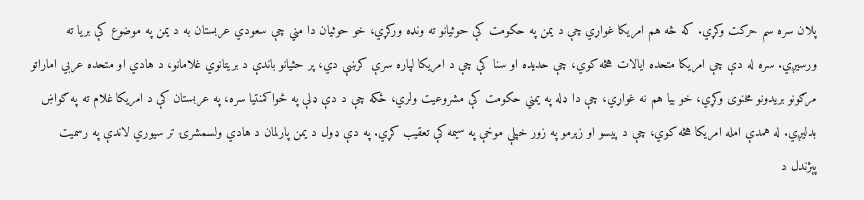پلان سره سم حرکت وکړي. که څه هم امریکا غواړي چې د یمن په حکومت کې حوثیانو ته ونډه ورکړي، خو حوثیان دا مني چې سعودي عربستان به د یمن په موضوع کې بریا ته ورسیږي. سره له دې چې امریکا متحده ایالات هڅه کوي، چې حدیده او سنا کې چې د امریکا لپاره سرې کرښې دي، پر حثیانو باندې د بریتانوي غلامانو، د هادي او متحده عربي اماراتو مرګونو بریدونو مخنوی وکړي، خو بیا هم نه غواړي، چې دا ډله په یمني حکومت کې مشروعیت ولري، ځکه چې د دې ډلې په ځواکمنتیا سره، په عربستان کې د امریکا غلام ته په ګواښ بدلیږي. له همدې امله امریکا هڅه کوي، چې د پیسو او زېرمو په زور خپلې موخې په سیمه کې تعقیب کړي. په دې ډول د یمن پارلمان د هادي ولسمشرۍ تر سیوري لاندې په رسمیت پېژندل د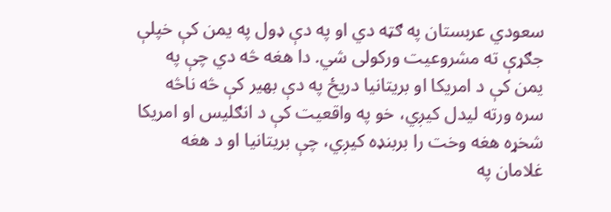سعودي عربستان په ګټه دي او په دې ډول په یمن کې خپلې جګړې ته مشروعیت ورکولی شي. دا هغه څه دي چې په یمن کې د امریکا او بریتانیا دریځ په دې بهیر کې څه ناڅه سره ورته لیدل کیږي، خو په واقعیت کې د انګلیس او امریکا شخړه هغه وخت را بربنډه کیږي، چې بریتانیا او د هغه غلامان په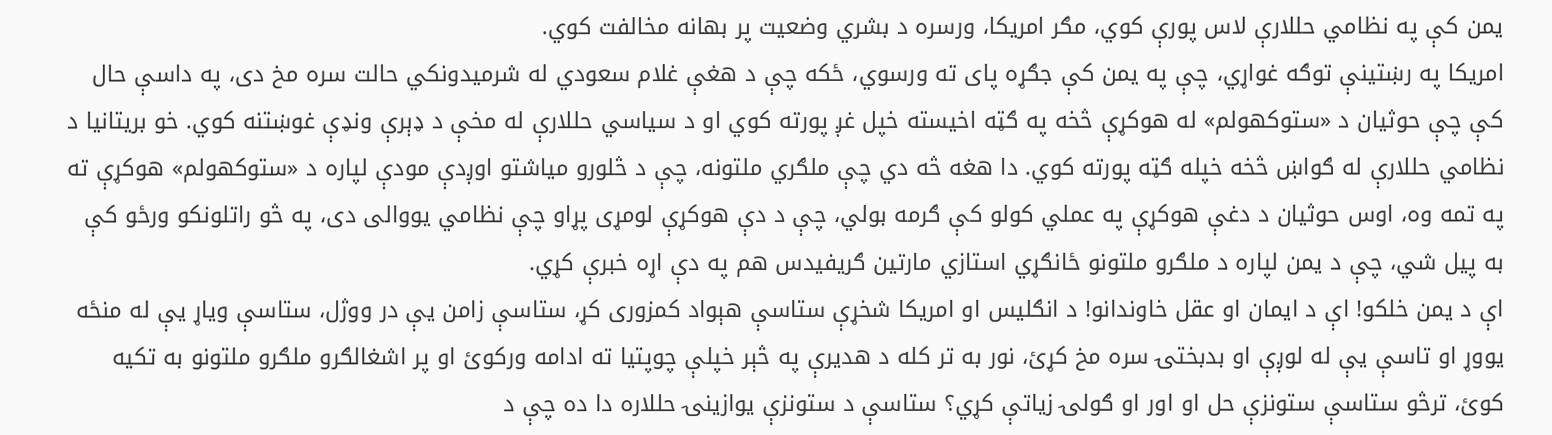یمن کې په نظامي حللارې لاس پورې کوي، مګر امریکا، ورسره د بشري وضعیت پر بهانه مخالفت کوي.
امریکا په رښتینې توګه غواړي، چې په یمن کې جګړه پای ته ورسوي، ځکه چې د هغې غلام سعودي له شرمیدونکي حالت سره مخ دی، په داسې حال کې چې حوثیان د «ستوکهولم» له هوکړې څخه په ګټه اخیسته خپل غږ پورته کوي او د سیاسي حللارې له مخې د ډېرې ونډې غوښتنه کوي. خو بریتانیا د نظامي حللارې له ګواښ څخه خپله ګټه پورته کوي. دا هغه څه دي چې ملګري ملتونه، چې د څلورو میاشتو اوږدې مودې لپاره د «ستوکهولم» هوکړې ته په تمه وه، اوس حوثیان د دغې هوکړې په عملي کولو کې ګرمه بولي، چې د دې هوکړې لومړی پړاو چې نظامي یووالی دی، په څو راتلونکو ورځو کې به پیل شي، چې د یمن لپاره د ملګرو ملتونو ځانګړي استازي مارتین ګریفیدس هم په دې اړه خبرې کړي.
اې د یمن خلکو! اې د ایمان او عقل خاوندانو! د انګلیس او امریکا شخړې ستاسې هېواد کمزوری کړ، ستاسې زامن یې در ووژل، ستاسې ویاړ یې له منځه یووړ او تاسې یې له لوږې او بدبختۍ سره مخ کړئ، نور به تر کله د هدیرې په څېر خپلې چوپتیا ته ادامه ورکوئ او پر اشغالګرو ملګرو ملتونو به تکیه کوئ، ترڅو ستاسې ستونزې حل او اور او ګولۍ زیاتې کړي؟ ستاسې د ستونزې یوازینۍ حللاره دا ده چې د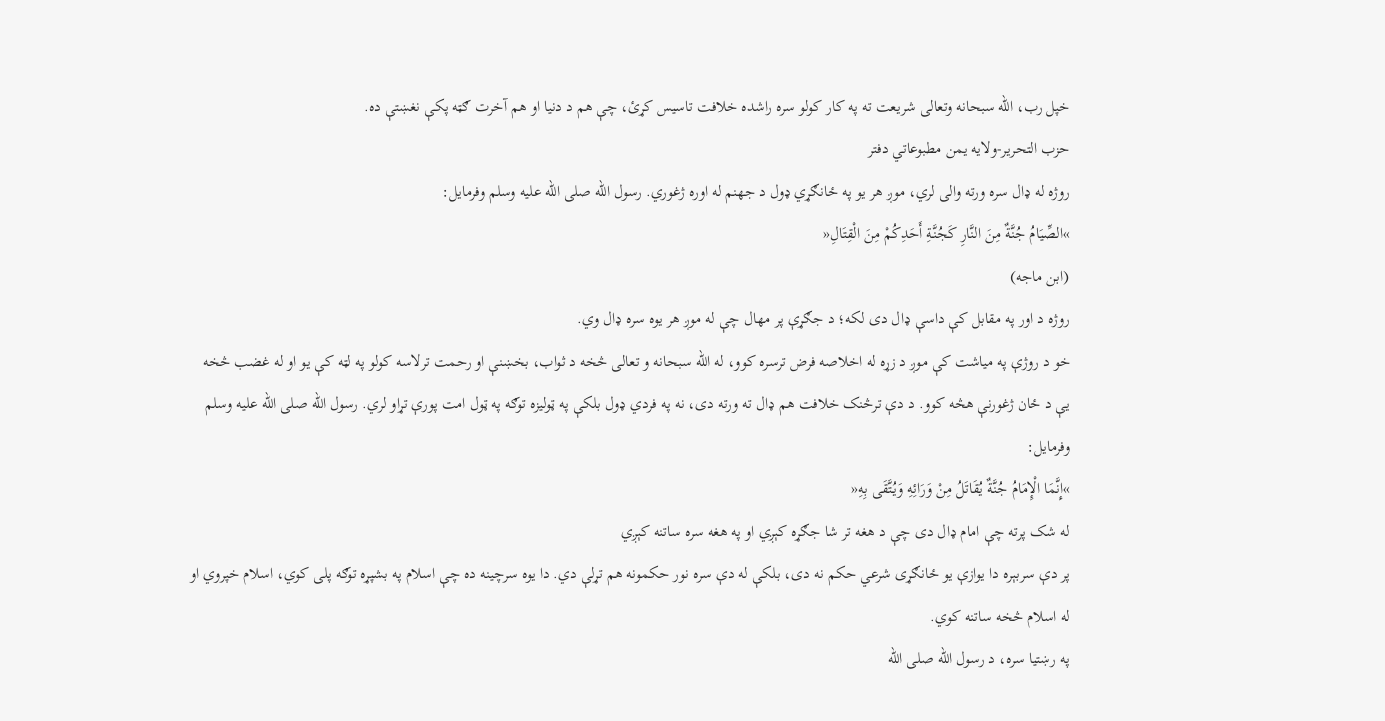خپل رب، الله سبحانه وتعالی شریعت ته په کار کولو سره راشده خلافت تاسیس کړئ، چې هم د دنیا او هم آخرت ګټه پکې نغښتې ده.
حزب التحریر-ولایه یمن مطبوعاتي دفتر
روژه له ډال سره ورته والی لري، موږ هر یو په ځانګړي ډول د جهنم له اوره ژغوري. رسول الله صلی الله علیه وسلم وفرمایل:
»الصِّيَامُ جُنَّةٌ مِنَ النَّارِ كَجُنَّةِ أَحَدِكُمْ مِنَ الْقِتَالِ«
(ابن ماجه)
روژه د اور په مقابل کې داسې ډال دی لکه؛ د جګړې پر مهال چې له موږ هر یوه سره ډال وي.
خو د روژې په میاشت کې موږ د زړه له اخلاصه فرض ترسره کوو، له الله سبحانه و تعالی څخه د ثواب، بخښنې او رحمت ترلاسه کولو په لټه کې یو او له غضب څخه یې د ځان ژغورنې هڅه کوو. د دې ترڅنک خلافت هم ډال ته ورته دی، نه په فردي ډول بلکې په ټولیزه توګه په ټول امت پورې تړاو لري. رسول الله صلی الله علیه وسلم وفرمایل:
»إِنَّمَا الْإِمَامُ جُنَّةٌ يُقَاتَلُ مِنْ وَرَائِهِ وَيُتَّقَى بِهِ«
له شک پرته چې امام ډال دی چې د هغه تر شا جګړه کېږي او په هغه سره ساتنه کېږي
پر دې سربېره دا یوازې یو ځانګړی شرعي حکم نه دی، بلکې له دې سره نور حکمونه هم تړلې دي. دا یوه سرچینه ده چې اسلام په بشپړه توګه پلی کوي، اسلام خپروي او له اسلام څخه ساتنه کوي.
په رښتیا سره، د رسول الله صلی الله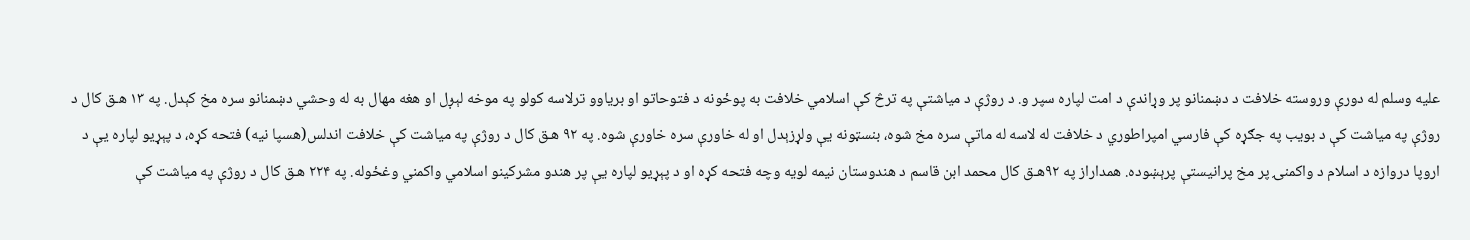علیه وسلم له دورې وروسته خلافت د دښمنانو پر وړاندې د امت لپاره سپر و. د روژې د میاشتې په ترڅ کې اسلامي خلافت به پوځونه د فتوحاتو او بریاوو ترلاسه کولو په موخه لېږل او هغه مهال به له وحشي دښمنانو سره مخ کېدل. په ۱۳ هـق کال د روژې په میاشت کې د بویب په جګړه کې فارسي امپراطوري د خلافت له لاسه له ماتې سره مخ شوه، بنسټونه یې ولړزېدل او له خاورې سره خاورې شوه. په ۹۲ هـق کال د روژې په میاشت کې خلافت اندلس(هسپا نیه) فتحه کړه، د پېړیو لپاره یې د اروپا دروازه د اسلام د واکمنۍ پر مخ پرانیستې پرېښوده. همداراز په ۹۲هـق کال محمد ابن قاسم د هندوستان نیمه لویه وچه فتحه کړه او د پېړیو لپاره یې پر هندو مشرکینو اسلامي واکمني وغځوله. په ۲۲۴ هـق کال د روژې په میاشت کې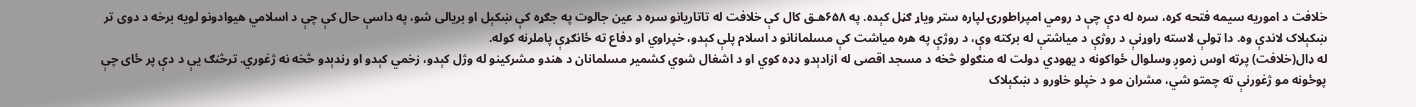خلافت د اموریه سیمه فتحه کړه، سره له دې چې د رومي امپراطورۍ لپاره ستر ویاړ ګڼل کېده. په ۶۵۸هـق کال کې خلافت له تاتاریانو سره د عین جالوت په جګړه کې ښکېل او بریالی شو، په داسې حال کې چې د اسلامي هیوادونو لویه برخه د دوی تر ښکېلاک لاندې وه. دا ټولې لاسته راوړنې د روژې د میاشتې له برکته وې، د روژې په هره میاشت کې مسلمانانو د اسلام پلې کېدو، خپراوي او دفاع ته ځانګړې پاملرنه کوله.
له ډال(خلافت) پرته اوس زموږ وسلوال ځواکونه د یهودي دولت له منګولو څخه د مسجد اقصی له ازادېدو ډډه کوي او د اشغال شوي کشمیر مسلمانان د هندو مشرکینو له وژل کېدو، زخمي کېدو او ړندېدو څخه نه ژغوري. ترڅنګ یې د دې پر ځای چې پوځونه مو ژغورنې ته چمتو شي، مشران مو د خپلو خاورو د ښکېلاک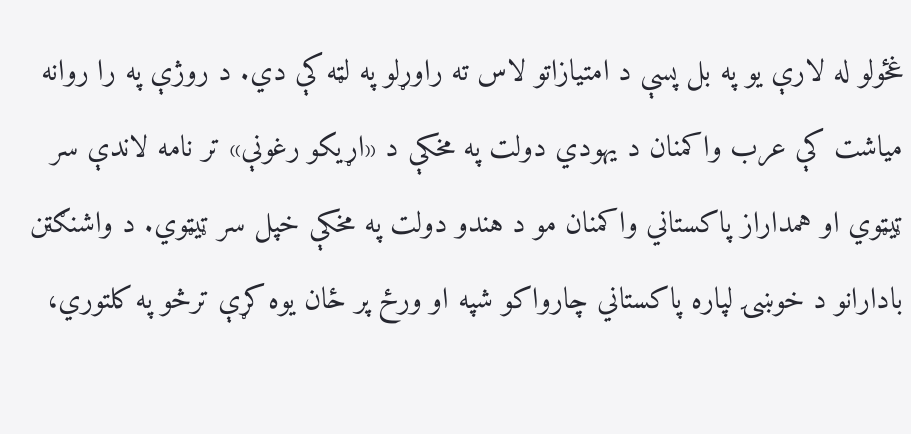غځولو له لارې یو په بل پسې د امتیازاتو لاس ته راوړلو په لټه کې دي. د روژې په را روانه میاشت کې عرب واکمنان د یهودي دولت په مخکې د «اړیکو رغونې» تر نامه لاندې سر ټیټوي او همداراز پاکستاني واکمنان مو د هندو دولت په مخکې خپل سر ټیټوي. د واشنګټن بادارانو د خوښۍ لپاره پاکستاني چارواکو شپه او ورځ پر ځان یوه کړې ترڅو په کلتوري،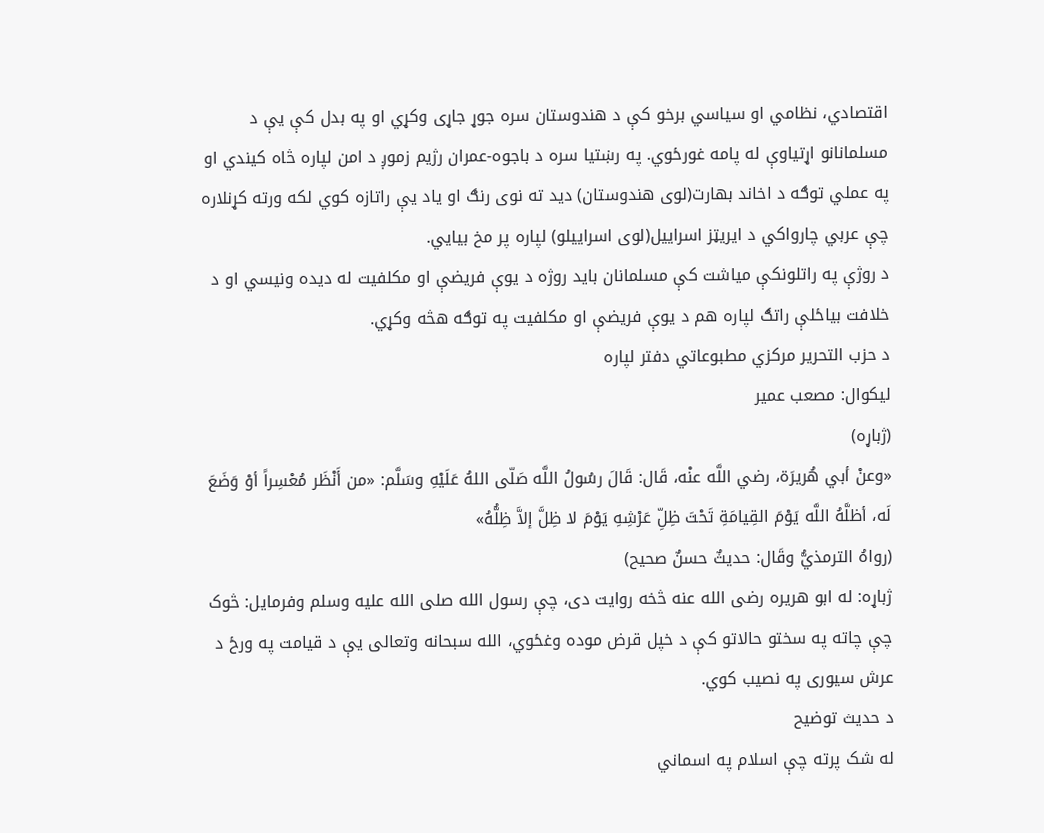اقتصادي، نظامي او سیاسي برخو کې د هندوستان سره جوړ جاړی وکړي او په بدل کې یې د مسلمانانو اړتیاوې له پامه غورځوي. په رښتیا سره د باجوه-عمران رژیم زموږ د امن لپاره څاه کیندي او په عملي توګه د اخاند بهارت(لوی هندوستان) دید ته نوی رنګ او یاد یې راتازه کوي لکه ورته کړنلاره چې عربي چارواکي د ایریټز اسراييل(لوی اسراییلو) لپاره پر مخ بیايي.
د روژې په راتلونکې میاشت کې مسلمانان باید روژه د یوې فریضې او مکلفیت له دیده ونیسي او د خلافت بیاځلې راتګ لپاره هم د یوې فریضې او مکلفیت په توګه هڅه وکړي.
د حزب التحریر مرکزي مطبوعاتي دفتر لپاره
لیکوال: مصعب عمیر
(ژباړه)
«وعنْ أبي هُريرَة، رضي اللَّه عنْه، قَال: قَالَ رسُولُ اللَّه صَلّى اللهُ عَلَيْهِ وسَلَّم: «من أَنْظَر مُعْسِراً أوْ وَضَعَ لَه، أظلَّهُ اللَّه يَوْمَ القِيامَةِ تَحْتَ ظِلِّ عَرْشِهِ يَوْمَ لا ظِلَّ إلاَّ ظِلُّهُ»
(رواهُ الترمذيُّ وقَال: حديثٌ حسنٌ صحيح)
ژباړه: له ابو هریره رضی الله عنه څخه روایت دی، چې رسول الله صلی الله علیه وسلم وفرمایل: څوک چې چاته په سختو حالاتو کې د خپل قرض موده وغځوي، الله سبحانه وتعالی یې د قیامت په ورځ د عرش سیوری په نصیب کوي.
د حدیث توضیح
له شک پرته چې اسلام په اسماني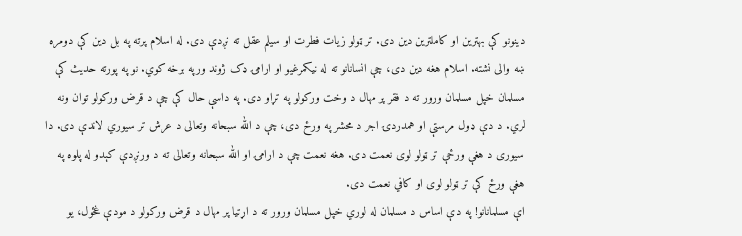دینونو کې بهترین او کاملترین دین دی. تر ټولو زیات فطرت او سیلم عقل ته نږدې دی. له اسلام پرته په بل دین کې دومره ښه والی نشته. اسلام هغه دین دی، چې انسانانو ته له نیکمرغیو او ارامۍ ډک ژوند ورپه برخه کوي. نو په پورته حدیث کې مسلمان خپل مسلمان ورور ته د فقر پر مهال د وخت ورکولو په تړاو دی. په داسې حال کې چې د قرض ورکولو توان ونه لري. د دې ډول مرستې او همدردۍ اجر د محشر په ورځ دی، چې د الله سبحانه وتعالی د عرش تر سیوري لاندې دی. دا سیوری د هغې ورځې تر ټولو لوی نعمت دی. هغه نعمت چې د ارامۍ او الله سبحانه وتعالی ته د ورنږدې کېدو له پلوه په هغې ورځ کې تر ټولو لوی او کافي نعمت دی.
اې مسلمانانو! په دې اساس د مسلمان له لوري خپل مسلمان ورور ته د اړتیا پر مهال د قرض ورکولو د مودې غځول، یو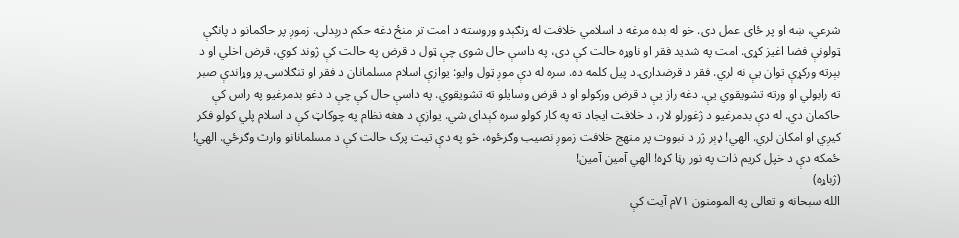شرعي، ښه او پر ځای عمل دی. خو له بده مرغه د اسلامي خلافت له ړنګېدو وروسته د امت تر منځ دغه حکم درېدلی. زموږ پر حاکمانو د پانګې ټولونې فضا اغيز کړی. امت په شدید فقر او ناوړه حالت کې دی، په داسې حال شوی چې ټول د قرض په حالت کې ژوند کوي، قرض اخلي او د بېرته ورکړې توان یې نه لري. فقر د قرضدارۍ د پیل کلمه ده. سره له دې موږ ټول وایو: یوازې اسلام مسلمانان د فقر او تنګلاسۍ پر وړاندې صبر ته رابولي او ورته تشویقوي یې. دغه راز یې د قرض ورکولو او د قرض وسایلو ته تشویقوي. په داسې حال کې چې د دغو بدمرغیو په راس کې حاکمان دي. له دې بدمرغیو د ژغورلو لار، د خلافت ایجاد ته په کار کولو سره کېدای شي. یوازې د هغه نظام په چوکاټ کې د اسلام پلي کولو فکر کیږي او امکان لري. الهي! ډېر ژر د نبووت پر منهج خلافت زموږ نصیب وګرځوه، څو په دې تیت پرک حالت کې د مسلمانانو وارث وګرځي. الهي! ځمکه دې د خپل کریم ذات په نور رڼا کړه! الهي آمین آمین!
(ژباړه)
الله سبحانه و تعالی په المومنون ۷۱م آیت کې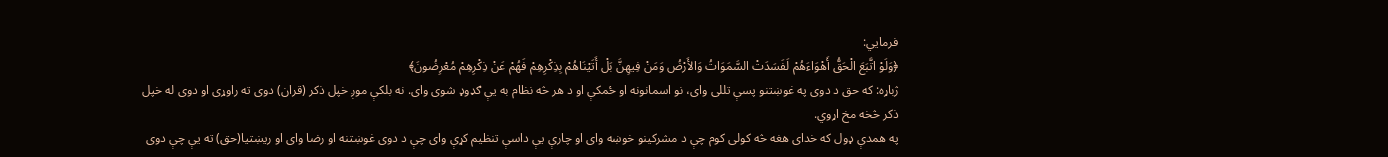فرمایي:
﴿وَلَوْ اتَّبَعَ الْحَقُّ أَهْوَاءَهُمْ لَفَسَدَتْ السَّمَوَاتُ وَالأَرْضُ وَمَنْ فِيهِنَّ بَلْ أَتَيْنَاهُمْ بِذِكْرِهِمْ فَهُمْ عَنْ ذِكْرِهِمْ مُعْرِضُونَ﴾
ژباړه: که حق د دوی په غوښتنو پسې تللی وای، نو اسمانونه او ځمکې او د هر څه نظام به یې ګډوډ شوی وای. نه بلکې موږ خپل ذکر (قران) دوی ته راوړی او دوی له خپل ذکر څخه مخ اړوي.
په همدې ډول که خدای هغه څه کولی کوم چې د مشرکینو خوښه وای او چارې یې داسې تنظیم کړې وای چې د دوی غوښتنه او رضا وای او ریښتیا(حق) ته یې چې دوی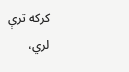کرکه ترې لري،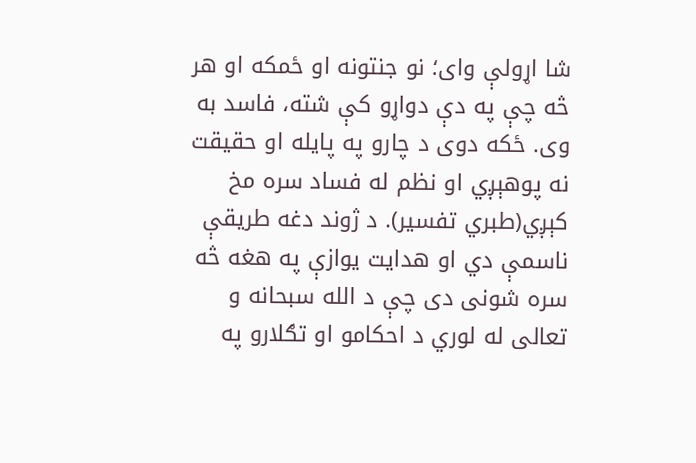شا اړولې وای؛ نو جنتونه او ځمکه او هر څه چې په دې دواړو کې شته، فاسد به وی. ځکه دوی د چارو په پایله او حقیقت نه پوهېږي او نظم له فساد سره مخ کېږي(طبري تفسیر). د ژوند دغه طریقې ناسمې دي او هدایت یوازې په هغه څه سره شونی دی چې د الله سبحانه و تعالی له لوري د احکامو او تګلارو په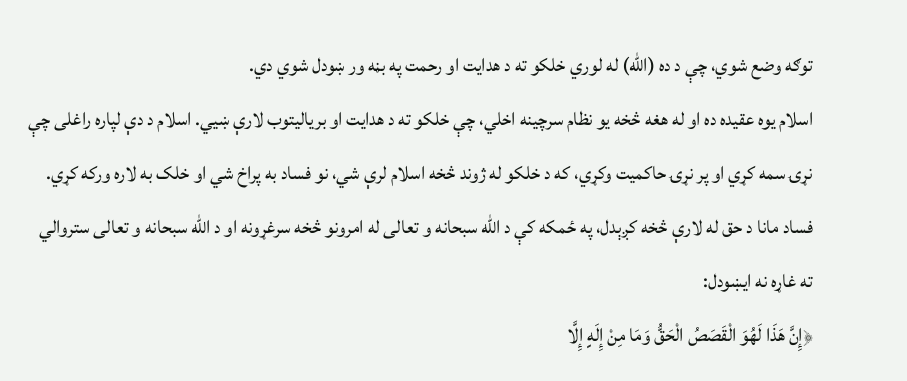توګه وضع شوي، چې د ده (الله) له لوري خلکو ته د هدایت او رحمت په بڼه ور ښودل شوي دي.
اسلام یوه عقیده ده او له هغه څخه یو نظام سرچینه اخلي، چې خلکو ته د هدایت او بریالیتوب لارې ښیي. اسلام د دې لپاره راغلی چې نړۍ سمه کړي او پر نړۍ حاکمیت وکړي، که د خلکو له ژوند څخه اسلام لرې شي، نو فساد به پراخ شي او خلک به لاره ورکه کړي. فساد مانا د حق له لارې څخه کږېدل، په ځمکه کې د الله سبحانه و تعالی له امرونو څخه سرغړونه او د الله سبحانه و تعالی ستروالي ته غاړه نه ایښودل:
﴿إِنَّ هَذَا لَهُوَ الْقَصَصُ الْحَقُّ وَمَا مِنْ إِلَهٍ إِلَّا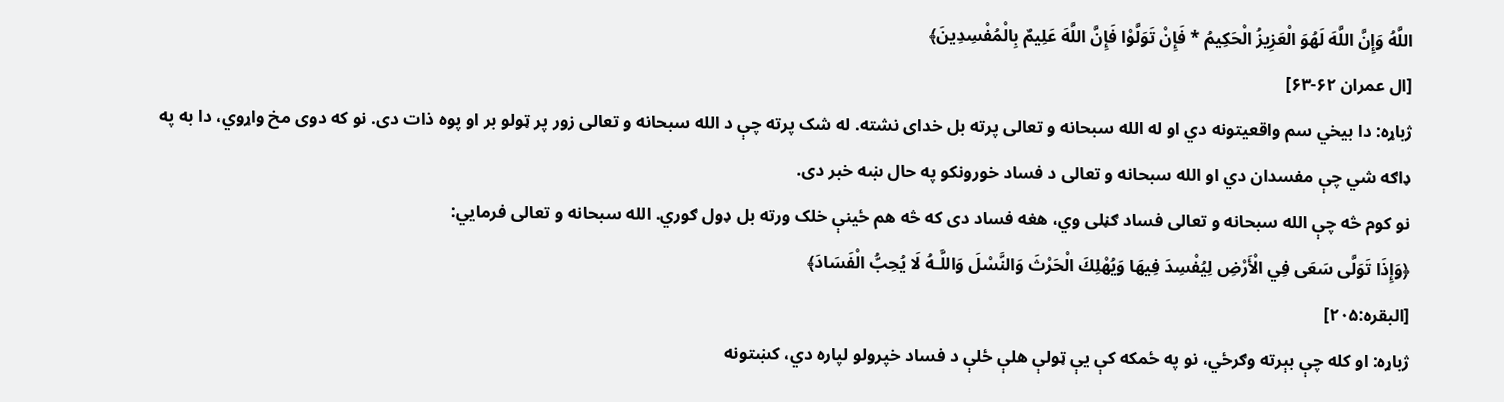اللَّهُ وَإِنَّ اللَّهَ لَهُوَ الْعَزِيزُ الْحَكِيمُ * فَإِنْ تَوَلَّوْا فَإِنَّ اللَّهَ عَلِيمٌ بِالْمُفْسِدِينَ﴾
[ال عمران ۶۲-۶۳]
ژباړه: دا بیخي سم واقعیتونه دي او له الله سبحانه و تعالی پرته بل خدای نشته. له شک پرته چې د الله سبحانه و تعالی زور پر ټولو بر او پوه ذات دی. نو که دوی مخ واړوي، دا به په ډاګه شي چې مفسدان دي او الله سبحانه و تعالی د فساد خورونکو په حال ښه خبر دی.
نو کوم څه چې الله سبحانه و تعالی فساد ګڼلی وي، هغه فساد دی که څه هم ځینې خلک ورته بل ډول ګوري. الله سبحانه و تعالی فرمایي:
﴿وَإِذَا تَوَلَّى سَعَى فِي الْأَرْضِ لِيُفْسِدَ فِيهَا وَيُهْلِكَ الْحَرْثَ وَالنَّسْلَ وَاللَّـهُ لَا يُحِبُّ الْفَسَادَ﴾
[البقره:۲۰۵]
ژباړه: او کله چې بېرته وګرځي، نو په ځمکه کې یې ټولې هلې ځلې د فساد خپرولو لپاره دي، کښتونه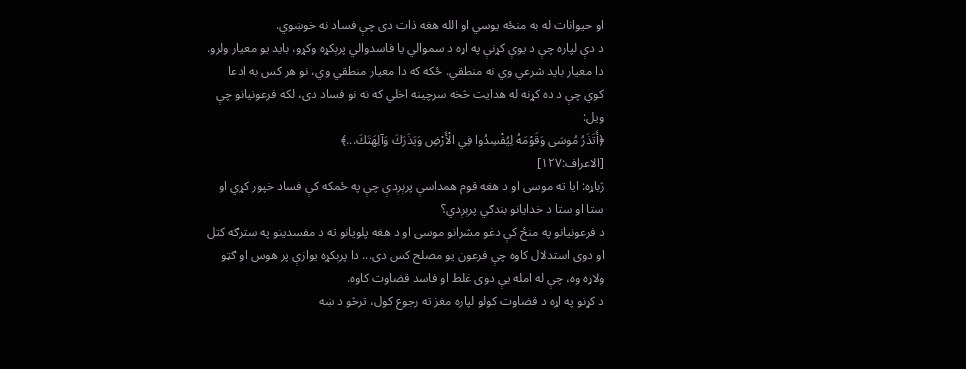او حیوانات له به منځه یوسي او الله هغه ذات دی چې فساد نه خوښوي.
د دې لپاره چې د یوې کړنې په اړه د سموالي یا فاسدوالي پرېکړه وکړو، باید یو معیار ولرو. دا معیار باید شرعي وي نه منطقي. ځکه که دا معیار منطقي وي، نو هر کس به ادعا کوي چې د ده کړنه له هدایت څخه سرچینه اخلي که نه نو فساد دی، لکه فرعونیانو چې ویل:
﴿أَتَذَرُ مُوسَى وَقَوْمَهُ لِيُفْسِدُوا فِي الْأَرْضِ وَيَذَرَكَ وَآلِهَتَكَ...﴾
[الاعراف:۱۲۷]
ژباړه: ایا ته موسی او د هغه قوم همداسې پرېږدې چې په ځمکه کې فساد خپور کړي او ستا او ستا د خدایانو بندګي پرېږدي؟
د فرعونیانو په منځ کې دغو مشرانو موسی او د هغه پلویانو ته د مفسدینو په سترګه کتل او دوی استدلال کاوه چې فرعون یو مصلح کس دی... دا پرېکړه یوازې پر هوس او ګټو ولاړه وه، چې له امله یې دوی غلط او فاسد قضاوت کاوه.
د کړنو په اړه د قضاوت کولو لپاره مغز ته رجوع کول، ترڅو د ښه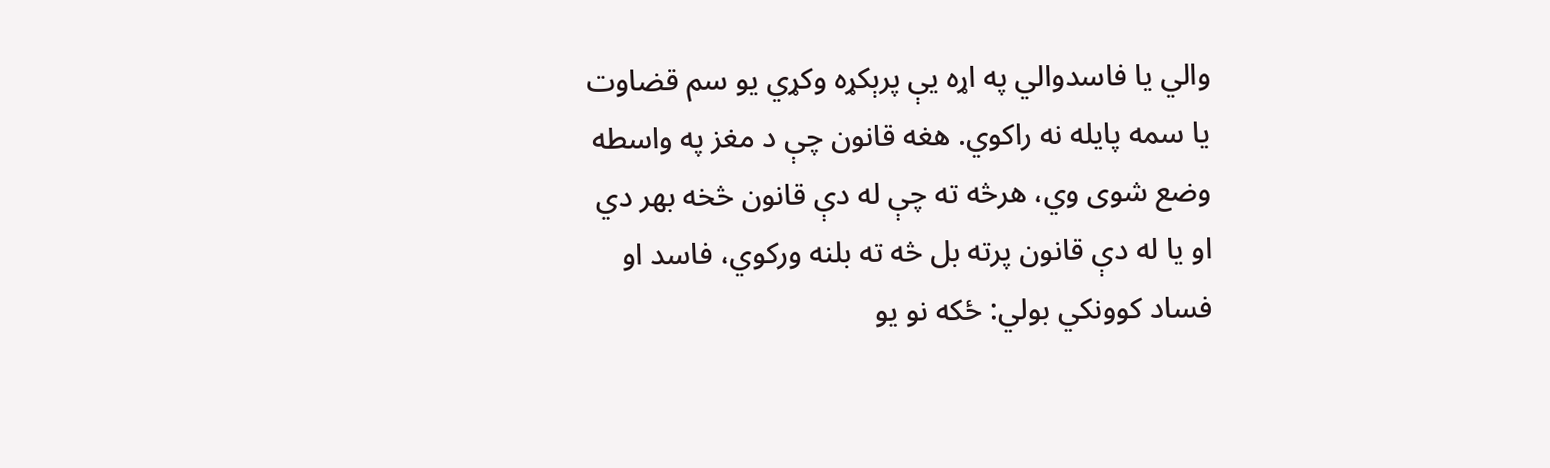والي یا فاسدوالي په اړه یې پرېکړه وکړي یو سم قضاوت یا سمه پایله نه راکوي. هغه قانون چې د مغز په واسطه وضع شوی وي، هرڅه ته چې له دې قانون څخه بهر دي او یا له دې قانون پرته بل څه ته بلنه ورکوي، فاسد او فساد کوونکي بولي: ځکه نو یو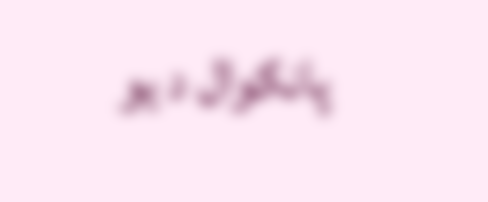پانګوال د یو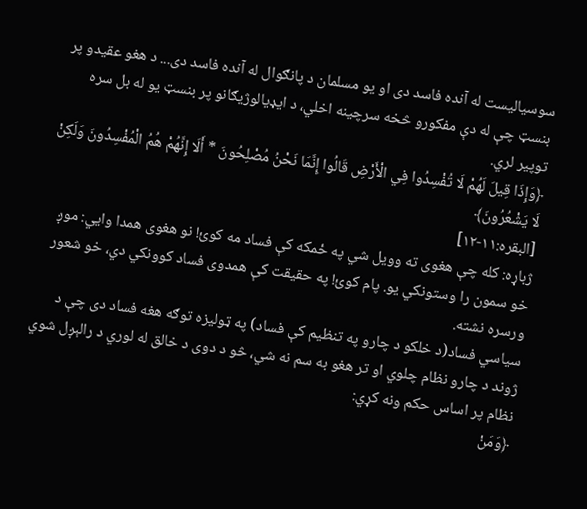سوسیالیست له آنده فاسد دی او یو مسلمان د پانګوال له آنده فاسد دی... د هغو عقیدو پر بنسټ چې له دې مفکورو څخه سرچینه اخلي، د ایډیالوژیګانو پر بنسټ یو له بل سره توپیر لري.
﴿وَإِذَا قِيلَ لَهُمْ لَا تُفْسِدُوا فِي الْأَرْضِ قَالُوا إِنَّمَا نَحْنُ مُصْلِحُونَ * أَلَا إِنَّهُمْ هُمُ الْمُفْسِدُونَ وَلَكِنْ لَا يَشْعُرُونَ﴾
[البقره:۱۱-۱۲]
ژباړه: کله چې هغوی ته وویل شي په ځمکه کې فساد مه کوئ! نو هغوی همدا وايي: موږ خو سمون را وستونکي یو. پام کوئ! په حقیقت کې همدوی فساد کوونکي دي، خو شعور ورسره نشته.
سیاسي فساد(د خلکو د چارو په تنظیم کې فساد) په ټولیزه توګه هغه فساد دی چې د ژوند د چارو نظام چلوي او تر هغو به سم نه شي، څو د دوی د خالق له لوري د رالېږل شوي نظام پر اساس حکم ونه کړي:
﴿وَمَنْ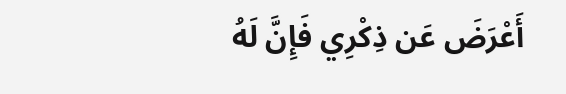أَعْرَضَ عَن ذِكْرِي فَإِنَّ لَهُ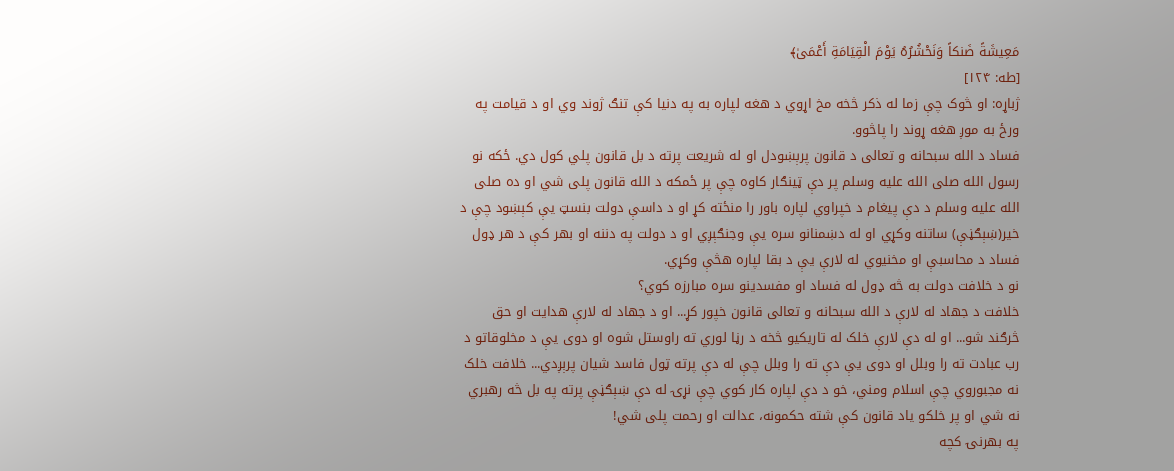مَعِيشَةً ضَنكاً وَنَحْشُرُهُ يَوْمَ الْقِيَامَةِ أَعْمَىٰ﴾
[طه: ۱۲۴]
ژباړه: او څوک چې زما له ذکر څخه مخ اړوي د هغه لپاره به په دنیا کې تنګ ژوند وي او د قیامت په ورځ به موږ هغه ړوند را پاڅوو.
فساد د الله سبحانه و تعالی د قانون پرېښودل او له شریعت پرته د بل قانون پلي کول دي. ځکه نو رسول الله صلی الله علیه وسلم پر دې ټینګار کاوه چې پر ځمکه د الله قانون پلی شي او ده صلی الله علیه وسلم د دې پیغام د خپراوي لپاره باور را منځته کړ او د داسې دولت بنسټ یې کېښود چې د خیر(ښېګڼې) ساتنه وکړي او له دښمنانو سره یې وجنګېږي او د دولت په دننه او بهر کې د هر ډول فساد د محاسبې او مخنیوي له لارې یې د بقا لپاره هڅې وکړي.
نو د خلافت دولت به څه ډول له فساد او مفسدینو سره مبارزه کوي؟
خلافت د جهاد له لارې د الله سبحانه و تعالی قانون خپور کړ... او د جهاد له لارې هدایت او حق څرګند شو... او له دې لارې خلک له تاریکیو څخه د رڼا لوري ته راوستل شوه او دوی یې د مخلوقاتو د رب عبادت ته را وبلل او دوی یې دې ته را وبلل چې له دې پرته ټول فاسد شیان پرېږدي... خلافت خلک نه مجبوروي چې اسلام ومني، خو د دې لپاره کار کوي چې نړۍ له دې ښېګڼې پرته په بل څه رهبري نه شي او پر خلکو یاد قانون کې شته حکمونه، عدالت او رحمت پلی شي!
په بهرنۍ کچه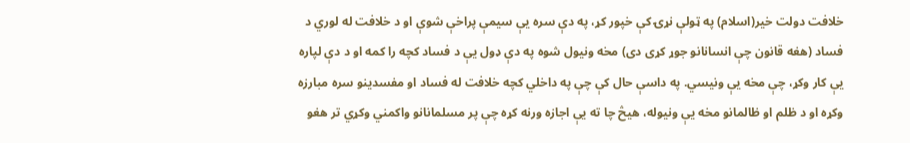خلافت دولت خیر(اسلام) په ټولې نړۍ کې خپور کړ، په دې سره یې سیمې پراخې شوې او د خلافت له لوري د فساد (هغه قانون چې انسانانو جوړ کړی دی) مخه ونیول شوه په دې ډول یې د فساد کچه را کمه او د دې لپاره یې کار وکړ، چې مخه یې ونیسي. په داسې حال کې چې په داخلي کچه خلافت له فساد او مفسدینو سره مبارزه وکړه او د ظلم او ظالمانو مخه یې ونیوله، هیڅ چا ته یې اجازه ورنه کړه چې پر مسلمانانو واکمني وکړي تر هغو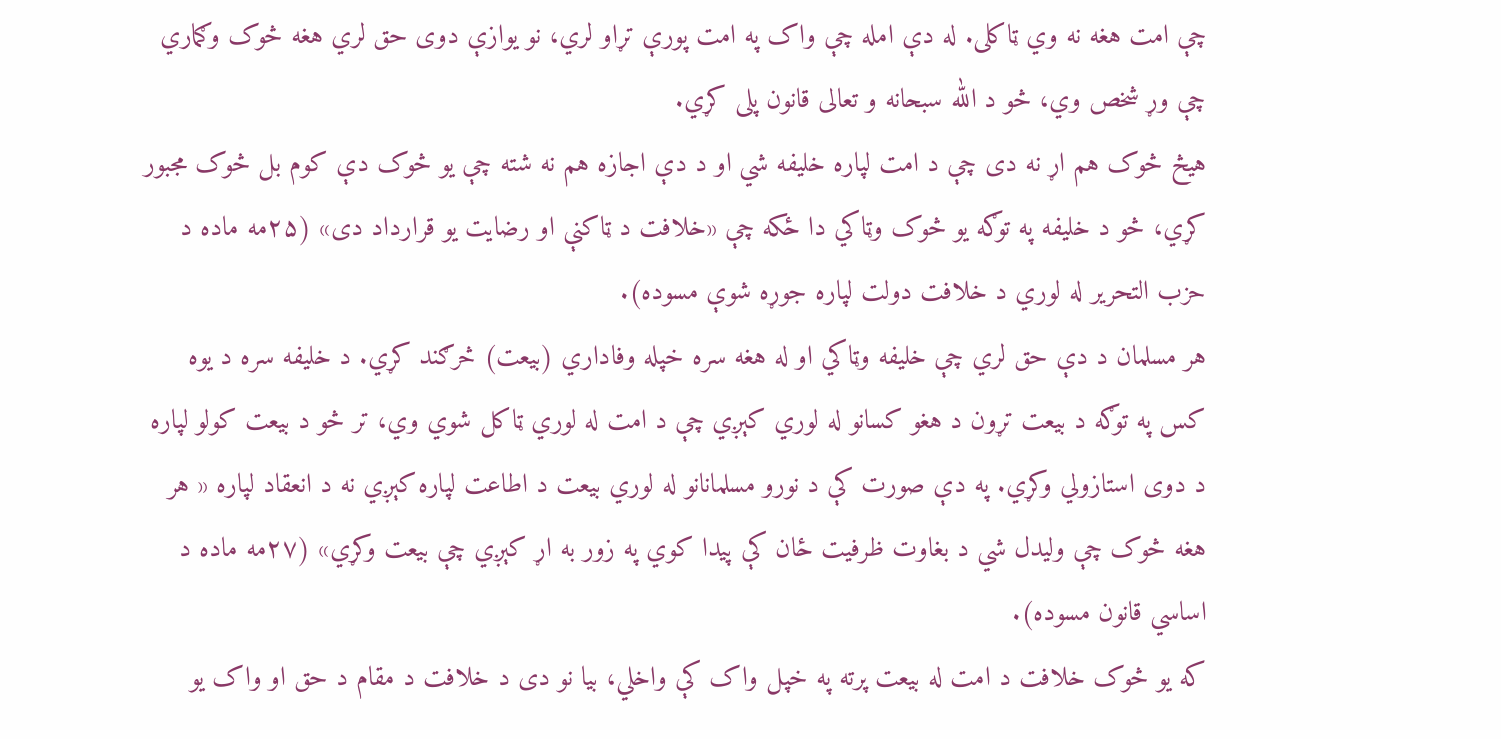چې امت هغه نه وي ټاکلی. له دې امله چې واک په امت پورې تړاو لري، نو یوازې دوی حق لري هغه څوک وګماري چې وړ شخص وي، څو د الله سبحانه و تعالی قانون پلی کړي.
هیڅ څوک هم اړ نه دی چې د امت لپاره خلیفه شي او د دې اجازه هم نه شته چې یو څوک دې کوم بل څوک مجبور کړي، څو د خلیفه په توګه یو څوک وټاکي دا ځکه چې «خلافت د ټاکنې او رضایت یو قرارداد دی» (۲۵مه ماده د حزب التحریر له لوري د خلافت دولت لپاره جوړه شوې مسوده).
هر مسلمان د دې حق لري چې خلیفه وټاکي او له هغه سره خپله وفاداري (بیعت) څرګند کړي. د خلیفه سره د یوه کس په توګه د بیعت تړون د هغو کسانو له لوري کېږي چې د امت له لوري ټاکل شوي وي، تر څو د بیعت کولو لپاره د دوی استازولي وکړي. په دې صورت کې د نورو مسلمانانو له لوري بیعت د اطاعت لپاره کېږي نه د انعقاد لپاره « هر هغه څوک چې ولیدل شي د بغاوت ظرفیت ځان کې پیدا کوي په زور به اړ کېږي چې بیعت وکړي» (۲۷مه ماده د اساسي قانون مسوده).
که یو څوک خلافت د امت له بیعت پرته په خپل واک کې واخلي، بیا نو دی د خلافت د مقام د حق او واک یو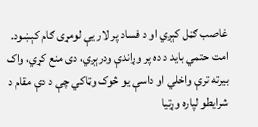غاصب ګڼل کېږي او د فساد پر لار یې لومړی ګام کېښود. امت حتمي باید د ده پر وړاندې ودرېږي، دی منع کړي، واک بیرته ترې واخلي او داسې یو څوک وټاکي چې د دې مقام د شرایطو لپاره وړتیا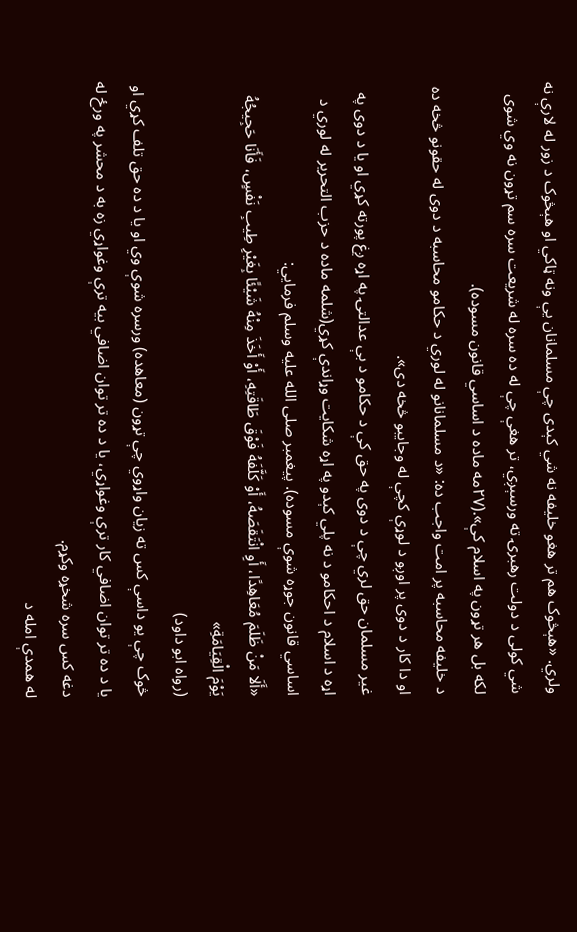ولري. «هېڅوک هم تر هغو خلیفه نه شي کېدی چې مسلمانان یې ونه ټاکي او هېڅوک د زور له لارې نه شي کولی د دولت رهبرۍ ته ورسېږي، تر هغې چې له ده سره له شریعت سره سم تړون نه وي شوی لکه بل هر تړون په اسلام کې».(۲۷مه ماده د اساسي قانون مسوده).
د خلیفه محاسبه پر امت واجب ده: «د مسلمانانو له لوري د حکامو محاسبه د دوی له حقونو څخه ده او دا کار د دوی پر اوږو د لوړې کچې له وجایبو څخه دی».
غیر مسلمان حق لري چې د دوی په حق کې د حکامو د بې عدالتۍ په اړه ږغ پورته کړي او یا د دوی په اړه د اسلام د احکامو د نه پلي کېدو په اړه شکایت وړاندې کړي(شلمه ماده د حزب التحریر له لوري د اساسي قانون جوړه شوې مسوده). پیغمبر صلی الله علیه وسلم فرمایي:
«أَلَا مَنْ ظَلَمَ مُعَاهِدًا، أَوِ انْتَقَصَهُ، أَوْ كَلَّفَهُ فَوْقَ طَاقَتِهِ، أَوْ أَخَذَ مِنْهُ شَيْئًا بِغَيْرِ طِيبِ نَفْسٍ، فَأَنَا حَجِيجُهُ يَوْمَ الْقِيَامَةِ»
(رواه ابو داود)
څوک چې یو داسې کس ته زیان واړوي چې تړون (معاهده) ورسره شوې وي او یا د ده حق تلف کړي او یا د ده تر توان اضافي کار ترې وغواړي، یا د ده تر توان اضافي بیه ترې وغواړي زه به د محشر په ورځ له دغه کس سره شخړه وکړم.
له همدې امله د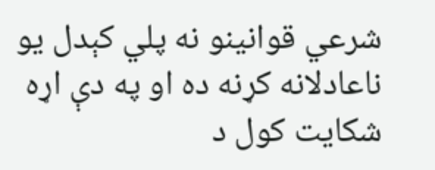شرعي قوانینو نه پلي کېدل یو ناعادلانه کړنه ده او په دې اړه شکایت کول د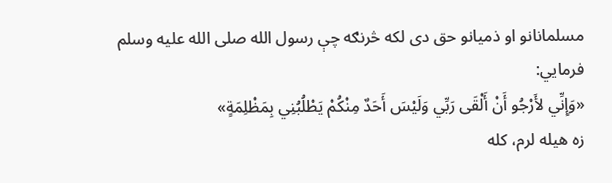مسلمانانو او ذمیانو حق دی لکه څرنګه چې رسول الله صلی الله علیه وسلم فرمایي:
«وَإِنِّي لأَرْجُو أَنْ أَلْقَى رَبِّي وَلَيْسَ أَحَدٌ مِنْكُمْ يَطْلُبُنِي بِمَظْلِمَةٍ»
زه هیله لرم، کله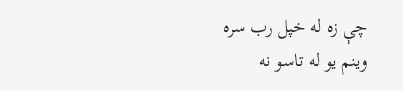چې زه له خپل رب سره وینم یو له تاسو نه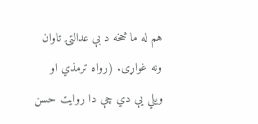هم له ما څخه د بې عدالتۍ تاوان ونه غواړی. (رواه ترمذي او ویلي یې دي چې دا روایت حسن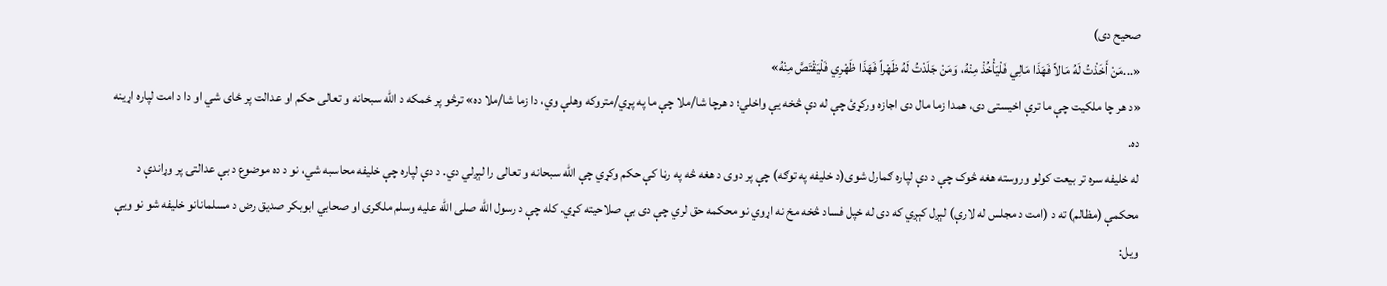صحیح دی)
«...مَنْ أَخَذْتُ لَهُ مَالاً فَهَذَا مَالِي فَلْيَأْخُذْ مِنْهُ، وَمَنْ جَلَدْتُ لَهُ ظَهْراً فَهَذَا ظَهْرِي فَلْيَقْتَصَّ مِنْهُ»
«د هر چا ملکیت چې ما ترې اخیستی دی، همدا زما مال دی اجازه ورکړئ چې له دې څخه یې واخلي؛ د هرچا شا/ملا چې ما په پړي/متروکه وهلې وي، دا زما شا/ملا ده» ترڅو پر ځمکه د الله سبحانه و تعالی حکم او عدالت پر ځای شي او دا د امت لپاره اړینه ده.
له خلیفه سره تر بیعت کولو وروسته هغه څوک چې د دې لپاره ګمارل شوی(د خلیفه په توګه) چې پر دوی د هغه څه په رڼا کې حکم وکړي چې الله سبحانه و تعالی را لېږلي دي. د دې لپاره چې خلیفه محاسبه شي، نو د ده موضوع د بې عدالتۍ پر وړاندې د محکمې (مظالم) ته د (امت د مجلس له لارې) لېږل کېږي که دی له خپل فساد څخه مخ نه اړوي نو محکمه حق لري چې دی بې صلاحیته کړي. کله چې د رسول الله صلی الله علیه وسلم ملګری او صحابي ابوبکر صدیق رض د مسلمانانو خلیفه شو نو ویې ویل: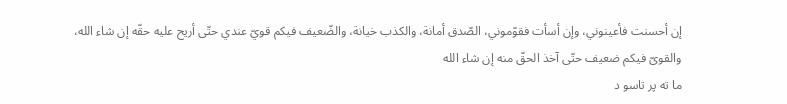إن أحسنت فأعينوني، وإن أسأت فقوّموني، الصّدق أمانة، والكذب خيانة، والضّعيف فيكم قويّ عندي حتّى أريح عليه حقّه إن شاء الله، والقوىّ فيكم ضعيف حتّى آخذ الحقّ منه إن شاء الله
ما ته پر تاسو د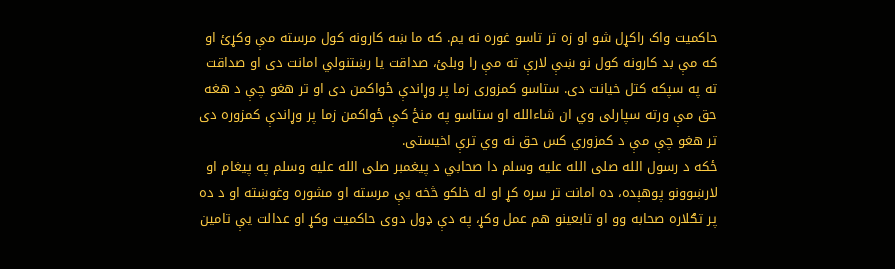حاکمیت واک راکړل شو او زه تر تاسو غوره نه یم. که ما ښه کارونه کول مرسته مې وکړئ او که مې بد کارونه کول نو ښې لارې ته مې را وبلئ، صداقت یا رښتنولي امانت دی او صداقت ته په سپکه کتل خیانت دی. ستاسو کمزوری زما پر وړاندې ځواکمن دی او تر هغو چې د هغه حق مې ورته سپارلی وي ان شاءالله او ستاسو په منځ کې ځواکمن زما پر وړاندې کمزوره دی تر هغو چې مې د کمزوري کس حق نه وي ترې اخیستی.
ځکه د رسول الله صلی الله علیه وسلم دا صحابي د پیغمبر صلی الله علیه وسلم په پیغام او لارښوونو پوهېده، ده امانت تر سره کړ او له خلکو څخه یې مرسته او مشوره وغوښته او د ده پر تګلاره صحابه وو او تابعینو هم عمل وکړ، په دې ډول دوی حاکمیت وکړ او عدالت یې تامین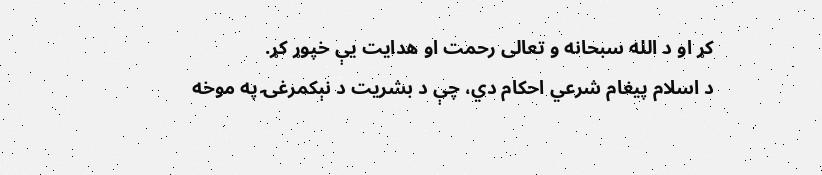کړ او د الله سبحانه و تعالی رحمت او هدایت یې خپوړ کړ.
د اسلام پیغام شرعي احکام دي، چې د بشریت د نېکمرغۍ په موخه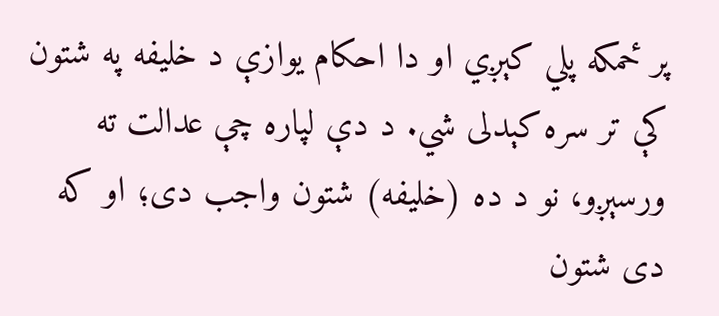پر ځمکه پلي کېږي او دا احکام یوازې د خلیفه په شتون کې تر سره کېدلی شي. د دې لپاره چې عدالت ته ورسېږو، نو د ده (خلیفه) شتون واجب دی؛ او که دی شتون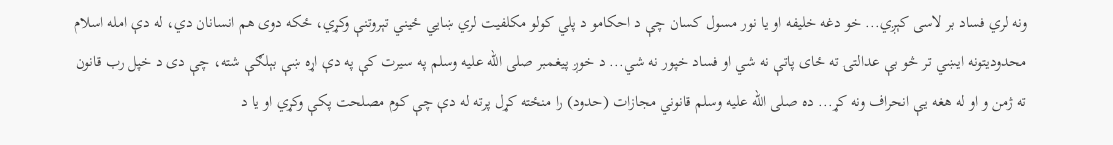ونه لري فساد بر لاسی کېږي... خو دغه خلیفه او یا نور مسول کسان چې د احکامو د پلي کولو مکلفیت لري ښایي ځیني تېروتنې وکړي، ځکه دوی هم انسانان دي، له دې امله اسلام محدودیتونه ایښي تر څو بې عدالتۍ ته ځای پاتې نه شي او فساد خپور نه شي... د خوږ پیغمبر صلی الله علیه وسلم په سیرت کې په دې اړه ښې بېلګې شته، چې دی د خپل رب قانون ته ژمن و او له هغه یې انحراف ونه کړ... ده صلی الله علیه وسلم قانوني مجازات (حدود) را منځته کړل پرته له دې چې کوم مصلحت پکې وکړي او یا د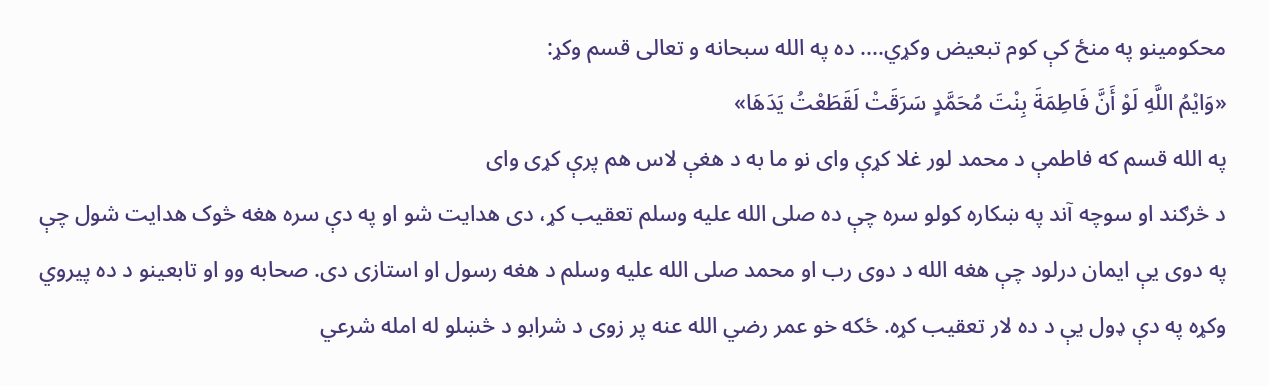محکومینو په منځ کې کوم تبعیض وکړي.... ده په الله سبحانه و تعالی قسم وکړ:
«وَايْمُ اللَّهِ لَوْ أَنَّ فَاطِمَةَ بِنْتَ مُحَمَّدٍ سَرَقَتْ لَقَطَعْتُ يَدَهَا»
په الله قسم که فاطمې د محمد لور غلا کړې وای نو ما به د هغې لاس هم پرې کړی وای
د څرګند او سوچه آند په ښکاره کولو سره چې ده صلی الله علیه وسلم تعقیب کړ، دی هدایت شو او په دې سره هغه څوک هدایت شول چې په دوی یې ایمان درلود چې هغه الله د دوی رب او محمد صلی الله علیه وسلم د هغه رسول او استازی دی. صحابه وو او تابعینو د ده پیروي وکړه په دې ډول یې د ده لار تعقیب کړه. ځکه خو عمر رضي الله عنه پر زوی د شرابو د څښلو له امله شرعي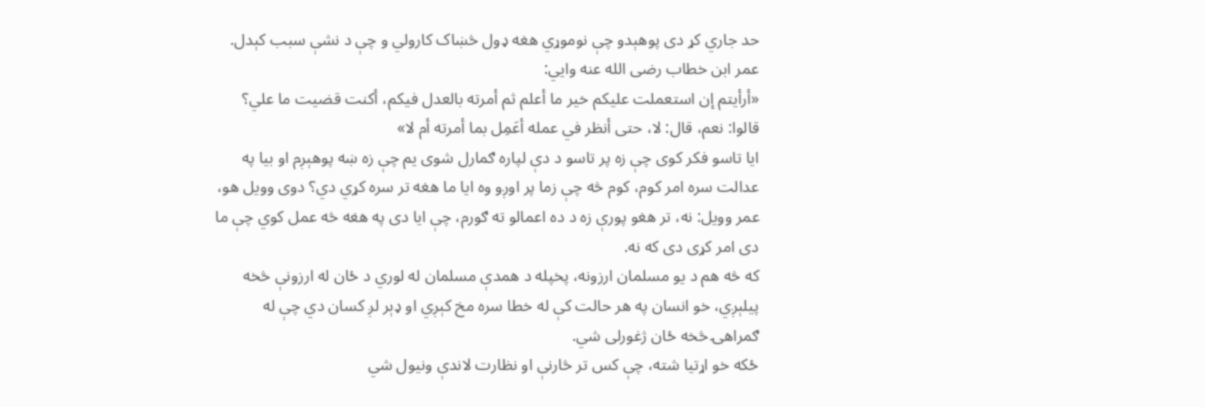حد جاري کړ دی پوهېدو چې نوموړي هغه ډول څښاک کارولي و چې د نشې سبب کېدل.
عمر ابن خطاب رضی الله عنه وایي:
«أرأيتم إن استعملت عليكم خير ما أعلم ثم أمرته بالعدل فيكم، أكنت قضيت ما علي؟ قالوا: نعم، قال: لا، حتى أنظر في عمله أعَمِل بما أمرته أم لا»
ایا تاسو فکر کوی چې زه پر تاسو د دې لپاره ګمارل شوی یم چې زه ښه پوهېږم او بیا په عدالت سره امر کوم، کوم څه چې زما پر اوږو وه ایا ما هغه تر سره کړي دي؟ دوی وویل هو، عمر وویل: نه، تر هغو پورې زه د ده اعمالو ته ګورم، چې ایا دی په هغه څه عمل کوي چې ما دی امر کړی دی که نه.
که څه هم د یو مسلمان ارزونه، پخپله د همدې مسلمان له لوري د ځان له ارزونې څخه پیلېږي، خو انسان په هر حالت کې له خطا سره مخ کېږي او ډېر لږ کسان دي چې له ګمراهۍ څخه ځان ژغورلی شي.
ځکه خو اړتیا شته، چې کس تر څارنې او نظارت لاندې ونیول شي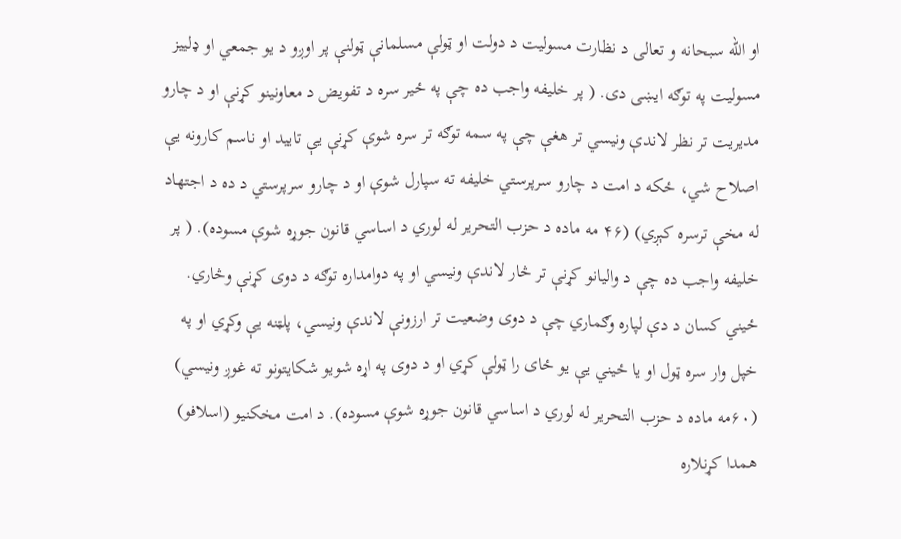او الله سبحانه و تعالی د نظارت مسولیت د دولت او ټولې مسلمانې ټولنې پر اوږو د یو جمعي او ډلییز مسولیت په توګه ایښی دی. ( پر خلیفه واجب ده چې په ځیر سره د تفویض د معاونینو کړنې او د چارو مدیریت تر نظر لاندې ونیسي تر هغې چې په سمه توګه تر سره شوې کړنې یې تایید او ناسم کارونه یې اصلاح شي، ځکه د امت د چارو سرپرستي خلیفه ته سپارل شوې او د چارو سرپرستي د ده د اجتهاد له مخې ترسره کېږي) (۴۶ مه ماده د حزب التحریر له لوري د اساسي قانون جوړه شوې مسوده). ( پر خلیفه واجب ده چې د والیانو کړنې تر څار لاندې ونیسي او په دوامداره توګه د دوی کړنې وڅاري. ځیني کسان د دې لپاره وګماري چې د دوی وضعیت تر ارزونې لاندې ونیسي، پلټنه یې وکړي او په خپل وار سره ټول او یا ځیني یې یو ځای را ټولې کړي او د دوی په اړه شویو شکایتونو ته غوږ ونیسي) (۶۰مه ماده د حزب التحریر له لوري د اساسي قانون جوړه شوې مسوده). د امت مخکنیو (اسلافو) همدا کړنلاره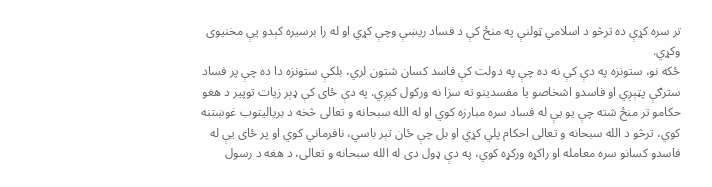تر سره کړې ده ترڅو د اسلامي ټولنې په منځ کې د فساد ریښې وچې کړي او له را برسیره کېدو یې مخنیوی وکړي.
ځکه نو، ستونزه په دې کې نه ده چې په دولت کې فاسد کسان شتون لري، بلکې ستونزه دا ده چې پر فساد سترګې پټېږي او فاسدو اشخاصو یا مفسدینو ته سزا نه ورکول کېږي. په دې ځای کې ډېر زیات توپیر د هغو حکامو تر منځ شته چې یو یې له فساد سره مبارزه کوي او له الله سبحانه و تعالی څخه د بریالیتوب غوښتنه کوي، ترڅو د الله سبحانه و تعالی احکام پلي کړي او بل چې ځان تېر باسي، نافرماني کوي او پر ځای یې له فاسدو کسانو سره معامله او راکړه ورکړه کوي، په دې ډول دی له الله سبحانه و تعالی، د هغه د رسول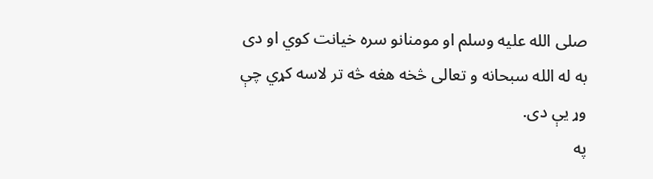صلی الله علیه وسلم او مومنانو سره خیانت کوي او دی به له الله سبحانه و تعالی څخه هغه څه تر لاسه کړي چې وړ یې دی.
په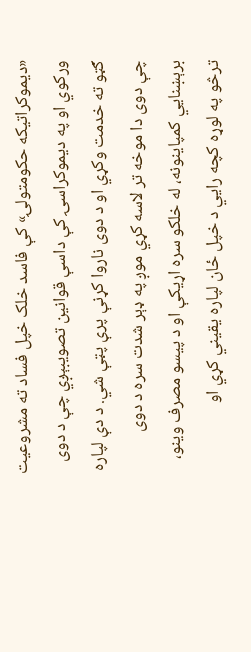«دیموکراتیکه حکومتولۍ» کې فاسد خلک خپل فساد ته مشروعیت ورکوي او په دیموکراسۍ کې داسې قوانین تصویبېږي چې د دوی ګټو ته خدمت وکړي او د دوی ناروا کړنې پرې پټې شي. د دې لپاره چې دوی دا موخه تر لاسه کړي موږ په ډېر شدت سره د دوی برېښنایي کمپاینونه، له خلکو سره اړیکې او د پیسو مصرف وینو، ترڅو په لوړه کچه رایي د خپل ځان لپاره یقیني کړي او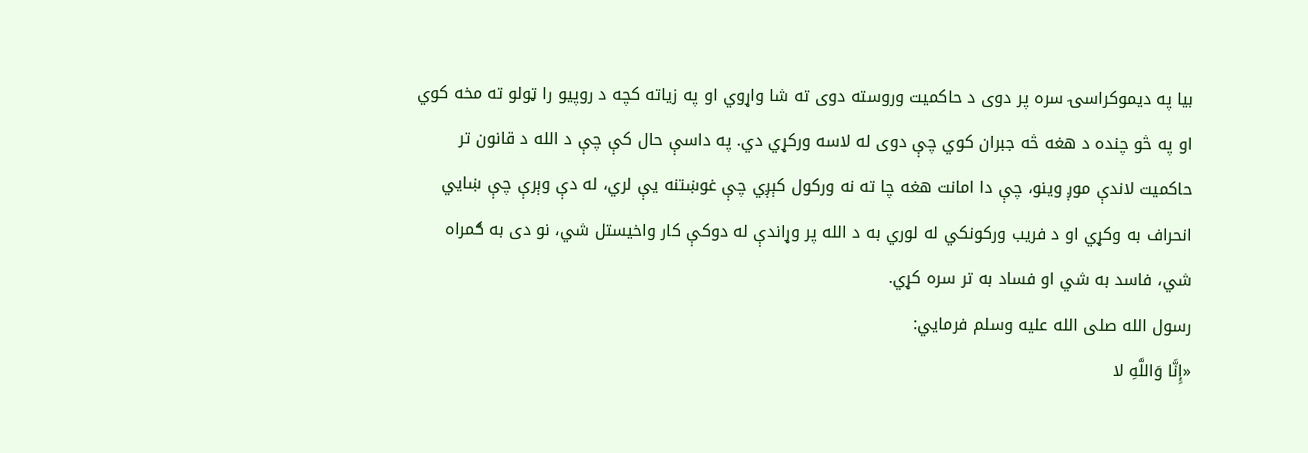بیا په دیموکراسۍ سره پر دوی د حاکمیت وروسته دوی ته شا واړوي او په زیاته کچه د روپیو را ټولو ته مخه کوي او په څو چنده د هغه څه جبران کوي چې دوی له لاسه ورکړي دي. په داسې حال کې چې د الله د قانون تر حاکمیت لاندې موږ وینو، چې دا امانت هغه چا ته نه ورکول کېږي چې غوښتنه یې لري، له دې وېرې چې ښایي انحراف به وکړي او د فریب ورکونکي له لوري به د الله پر وړاندې له دوکې کار واخیستل شي، نو دی به ګمراه شي، فاسد به شي او فساد به تر سره کړي.
رسول الله صلی الله علیه وسلم فرمایي:
«إِنَّا وَاللَّهِ لا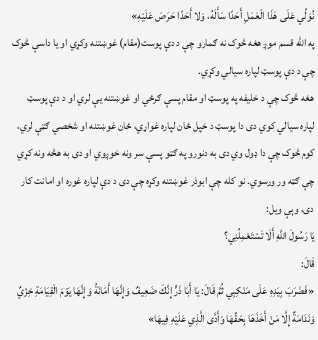نُوَلِّي عَلَى هَذَا الْعَمَلِ أَحَدًا سَأَلَهُ، وَلا أَحَدًا حَرَصَ عَلَيْهِ»
په الله قسم موږ هغه څوک نه ګمارو چې د دې پوست(مقام) غوښتنه وکړي او یا داسې څوک چې د دې پوسټ لپاره سیالي وکړي.
هغه څوک چې د خلیفه په پوسټ او مقام پسې ګرځي او غوښتنه یې لري او د دې پوسټ لپاره سیالي کوي دی دا پوسټ د خپل ځان لپاره غواړي، ځان غوښتنه او شخصي ګټې لري، کوم څوک چې دا ډول وي دی به دنورو په ګټو پسې سر ونه خوږوي او دی به هڅه ونه کړي چې ګټه ور ورسوي. نو کله چې ابوذر غوښتنه وکړه چې دی د دې لپاره غوره او امانت کار دی، وېې ویل:
يَا رَسُولَ اللَّهِ أَلَا تَسْتَعْمِلُنِي؟
قَالَ:
«فَضَرَبَ بِيَدِهِ عَلَى مَنْكِبِي ثُمَّ قَالَ: يَا أَبَا ذَرٍّ إِنَّكَ ضَعِيفٌ وَإِنَّهَا أَمَانَةُ وَإِنَّهَا يَوْمَ الْقِيَامَةِ خِزْيٌ وَنَدَامَةٌ إِلَّا مَنْ أَخَذَهَا بِحَقِّهَا وَأَدَّى الَّذِي عَلَيْهِ فِيهَا»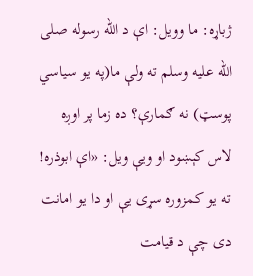ژباړه: ما وویل: اې د الله رسوله صلی الله علیه وسلم ته ولې ما(په یو سیاسي پوسټ) نه ګمارې؟ ده زما پر اوږه لاس کېښود او ویې ویل: «اې ابوذره! ته یو کمزوره سړی یې او دا یو امانت دی چې د قیامت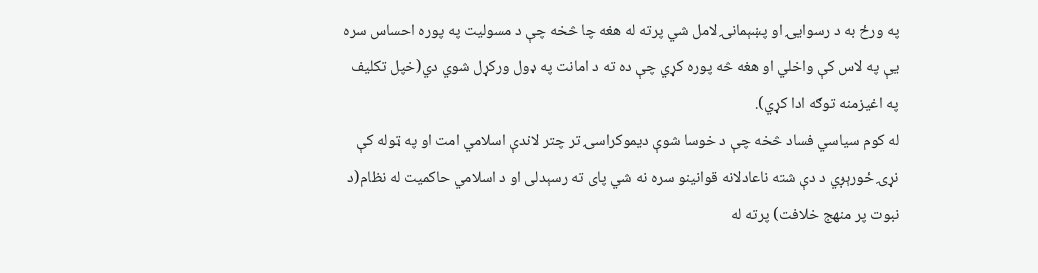په ورځ به د رسوایۍ او پښېمانۍ لامل شي پرته له هغه چا څخه چې د مسولیت په پوره احساس سره یې په لاس کې واخلي او هغه څه پوره کړي چې ده ته د امانت په ډول ورکړل شوي دي(خپل تکلیف په اغیزمنه توګه ادا کړي).
له کوم سیاسي فساد څخه چې د خوسا شوې دیموکراسۍ تر چتر لاندې اسلامي امت او په ټوله کې نړۍ ځورېږي د دې شته ناعادلانه قوانینو سره نه شي پای ته رسېدلی او د اسلامي حاکمیت له نظام(د نبوت پر منهج خلافت) پرته له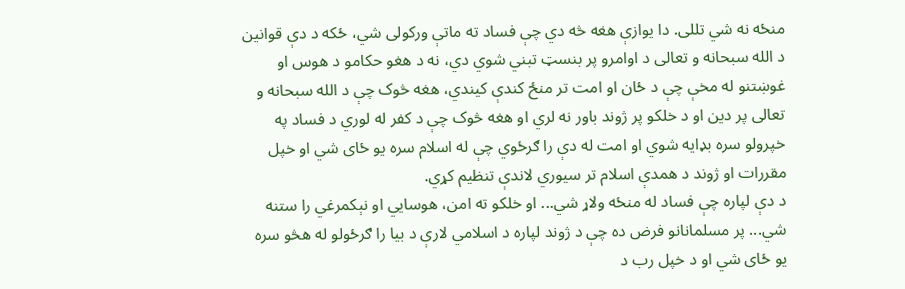منځه نه شي تللی. دا یوازې هغه څه دي چې فساد ته ماتې ورکولی شي، ځکه د دې قوانین د الله سبحانه و تعالی د اوامرو پر بنسټ تبني شوي دي، نه د هغو حکامو د هوس او غوښتنو له مخې چې د ځان او امت تر منځ کندې کیندي، هغه څوک چې د الله سبحانه و تعالی پر دین او د خلکو پر ژوند باور نه لري او هغه څوک چې د کفر له لوري د فساد په خپرولو سره بډایه شوي او امت له دې را ګرځوي چې له اسلام سره یو ځای شي او خپل مقررات او ژوند د همدې اسلام تر سیوري لاندې تنظیم کړي.
د دې لپاره چې فساد له منځه ولاړ شي... او خلکو ته امن، هوسایي او نېکمرغي را ستنه شي... پر مسلمانانو فرض ده چې د ژوند لپاره د اسلامي لارې د بیا را ګرځولو له هڅو سره یو ځای شي او د خپل رب د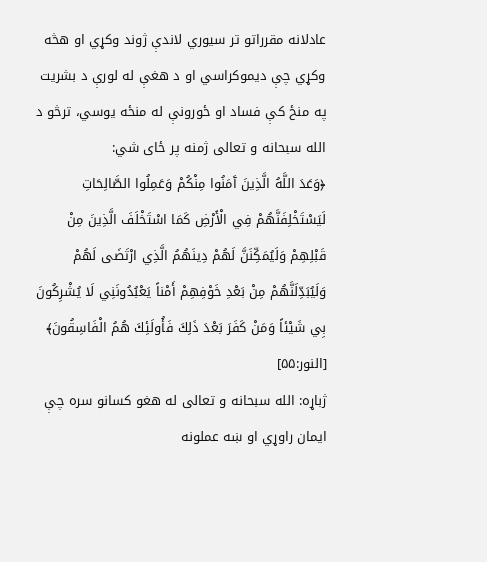عادلانه مقرراتو تر سیوري لاندې ژوند وکړي او هڅه وکړي چې دیموکراسي او د هغې له لورې د بشریت په منځ کې فساد او ځورونې له منځه یوسي، ترڅو د الله سبحانه و تعالی ژمنه پر ځای شي:
﴿وَعَدَ اللَّهُ الَّذِينَ آَمَنُوا مِنْكُمْ وَعَمِلُوا الصَّالِحَاتِ لَيَسْتَخْلِفَنَّهُمْ فِي الْأَرْضِ كَمَا اسْتَخْلَفَ الَّذِينَ مِنْ قَبْلِهِمْ وَلَيُمَكِّنَنَّ لَهُمْ دِينَهُمُ الَّذِي ارْتَضَى لَهُمْ وَلَيُبَدِّلَنَّهُمْ مِنْ بَعْدِ خَوْفِهِمْ أَمْناً يَعْبُدُونَنِي لَا يُشْرِكُونَ بِي شَيْئاً وَمَنْ كَفَرَ بَعْدَ ذَلِكَ فَأُولَئِكَ هُمُ الْفَاسِقُونَ﴾
[النور:۵۵]
ژباړه: الله سبحانه و تعالی له هغو کسانو سره چې ایمان راوړي او ښه عملونه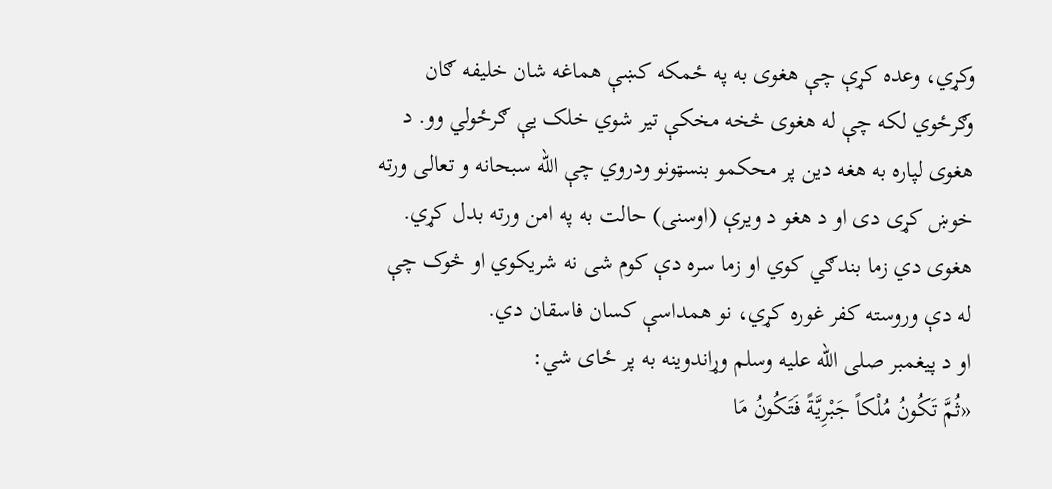وکړي، وعده کړې چې هغوی به په ځمکه کښې هماغه شان خلیفه ګان وګرځوي لکه چې له هغوی څخه مخکې تیر شوي خلک یې ګرځولي وو. د هغوی لپاره به هغه دین پر محکمو بنسټونو ودروي چې الله سبحانه و تعالی ورته خوښ کړی دی او د هغو د ویرې (اوسنی) حالت به په امن ورته بدل کړي. هغوی دي زما بندګي کوي او زما سره دې کوم شی نه شریکوي او څوک چې له دې وروسته کفر غوره کړي، نو همداسې کسان فاسقان دي.
او د پیغمبر صلی الله علیه وسلم وړاندوینه به پر ځای شي:
«ثُمَّ تَكُونُ مُلْكاً جَبْرِيَّةً فَتَكُونُ مَا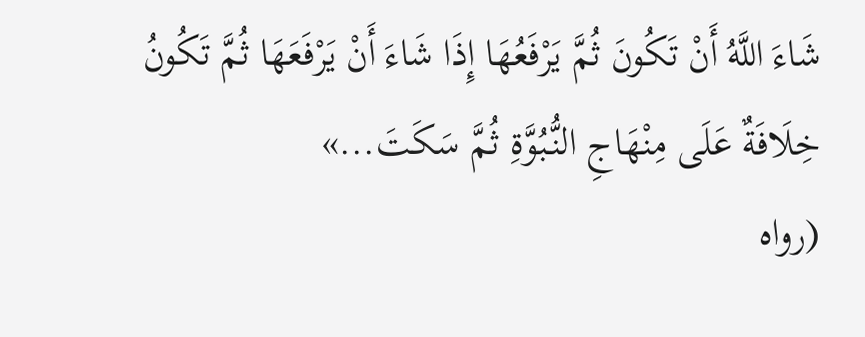شَاءَ اللَّهُ أَنْ تَكُونَ ثُمَّ يَرْفَعُهَا إِذَا شَاءَ أَنْ يَرْفَعَهَا ثُمَّ تَكُونُ خِلَافَةٌ عَلَى مِنْهَاجِ النُّبُوَّةِ ثُمَّ سَكَتَ...»
(رواه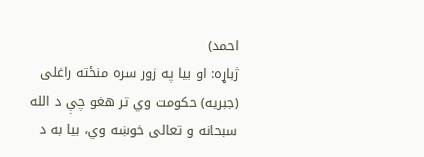احمد)
ژباړه: او بیا په زور سره منځته راغلی (جبریه) حکومت وي تر هغو چې د الله سبحانه و تعالی خوښه وي، بیا به د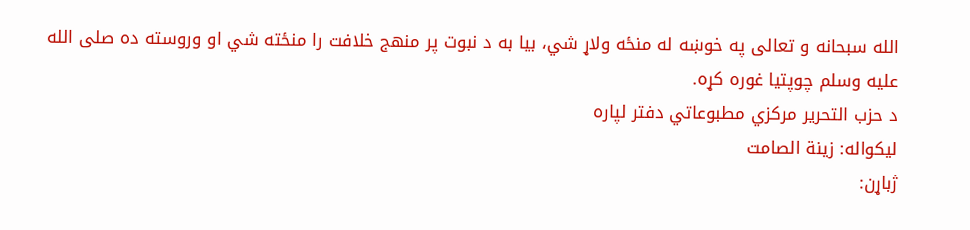الله سبحانه و تعالی په خوښه له منځه ولاړ شي، بیا به د نبوت پر منهج خلافت را منځته شي او وروسته ده صلی الله علیه وسلم چوپتیا غوره کړه.
د حزب التحریر مرکزي مطبوعاتي دفتر لپاره
لیکواله: زینة الصامت
ژباړن: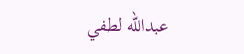عبدالله لطفي